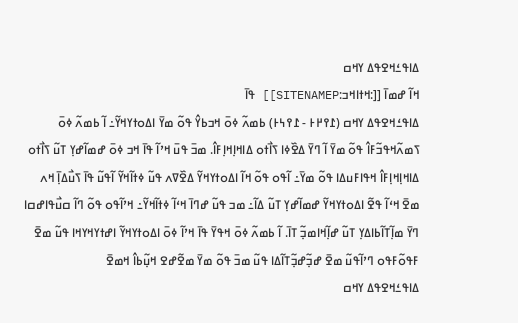ߡߊߟߑߞߐߟߡ ߌߞߛ
ߞߊ߬ ߝߘߊ߫ [[:ߞߙߊߞߏ:SITENAMEP]] ߟߊ߫
ߡߊߟߑߞߐߟߡ ߌߞߛ (߁߉߂߅ - ߁߉߆߅) ߕߘߍ߬ ߦߋ߫ ߞߏߕߌ߮ ߟߋ߬ ߘߌ߫ ߊߡߋߙߌߞߌ߬߸ ߊ߬ ߕߘߍ߬ ߦߋ߫ ߖߘߍ߬ߞߟߏ߬ߓߊ߮ ߟߋ߬ ߘߌ߫ ߊ߬ ߣߌ߫ ߡߐ߰ߦߊ ߖߊ߯ߙߋ ߡߊߞߊ߲ߞߊ߲ߓߊ߮. ߘߏ߫ ߟߎ߫ ߞߴߊ߬ ߟߊ߫ ߞߏ ߦߋ߫ ߝߘߊ߬ߝߌ߲ ߠߎ߬ ߖߊ߯ߙߋ ߡߊߞߊ߲ߞߊ߲ߓߊ߮ ߞߟߊߓߎߡߊ ߟߋ߬ ߘߌ߫߸ ߊ߬ߟߋ ߟߋ߬ ߞߊ߬ ߊߡߋߙߌߞߌ߬ ߡߐ߰ߜߍ ߟߎ߬ ߦߙߊ߬ߞߌ߬ ߊ߬ߟߎ߬ ߟߊ߫ ߖߎ߯ߡߊ߲߫ ߞߍ ߘߐ߫ ߞߵߊ߬ ߟߐ߬ ߊߡߋߙߌߞߌ߬ ߝߘߊ߬ߝߌ߲ ߠߎ߬ ߡߊ߬߸ ߘߏ ߟߎ߬ ߝߣߊ߫ ߞߵߊ߬ ߦߙߊ߬ߞߌ߬߸ ߞߴߊ߬ߟߋ ߟߋ߬ ߣߊ߬ ߛߎ߯ߟߊߝߛߊ ߣߌ߫ ߘߊ߲߬ߠߊ߬ߕߊߡߌ߲ ߠߎ߬ ߝߊ߲߬ߞߊߘߏ߲߬ ߠߊ߫. ߊ߬ ߕߘߍ߬ ߦߋ߫ ߞߟߌ߫ ߟߊ߫ ߞߴߊ߬ ߦߋ߫ ߊߡߋߙߌߞߌ߬ ߊߝߙߌߞߌߞߊ ߟߎ߬ ߘߐ߫ ߓߟߋ߬ߓߟߋ ߣߴߊ߬ߟߎ߬ ߘߐ߫ ߝߏ߲߬ߝߏ߲߬ߠߊ߬ߡߊ ߟߎ߬ ߘߏ߫ ߟߋ߬ ߘߌ߫ ߘߐ߬ߝߐ ߞߎ߲߬ߕߊ߮ ߞߘߐ߫
ߡߊߟߑߞߐߟߡ ߌߞߛ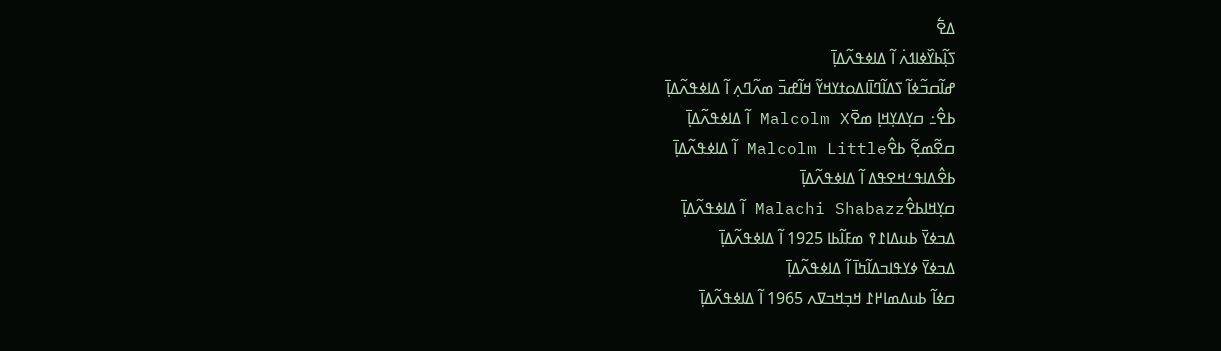ߡߐ߱
ߖߊ߲߬ߕߌ߰ߦߊߗߍ߭ ߊ߬ ߡߊߦߟߍ߬ߡߊ߲߫
ߝߊ߬ߛߏ߬ߦߊ߬ ߖߡߊ߬ߣߊ߫ߊߡߋߙߌߞߌ߬ ߞߊ߬ߝߏ߫ ߘߍ߬ߣߍ߲ ߊ߬ ߡߊߦߟߍ߬ߡߊ߲߫
ߕߐ߮߸ ߛߌ߲ߡߌ߲ߞߊ߲ ߘߐ߫Malcolm X ߊ߬ ߡߊߦߟߍ߬ߡߊ߲߫
ߛߐ߬ߘߐ߲߬ ߕߐ߮Malcolm Little ߊ߬ ߡߊߦߟߍ߬ߡߊ߲߫
ߕߐ߮ߡߊߟߑߞߐߟߡ ߊ߬ ߡߊߦߟߍ߬ߡߊ߲߫
ߛߌ߲ߞߊߕߐ߮Malachi Shabazz ߊ߬ ߡߊߦߟߍ߬ߡߊ߲߫
ߡߏߦߌ߫ ߕߎߡߊ߁߉ ߘߓߊ߬ߕߊ 1925 ߊ߬ ߡߊߦߟߍ߬ߡߊ߲߫
ߡߏߦߌ߫ ߦߌߟߊߏߡߊ߬ߤߊ߫ ߊ߬ ߡߊߦߟߍ߬ߡߊ߲߫
ߛߦߊ߬ ߕߎߡߘߊ߂߁ ߞߏ߲ߞߏߜߍ 1965 ߊ߬ ߡߊߦߟߍ߬ߡߊ߲߫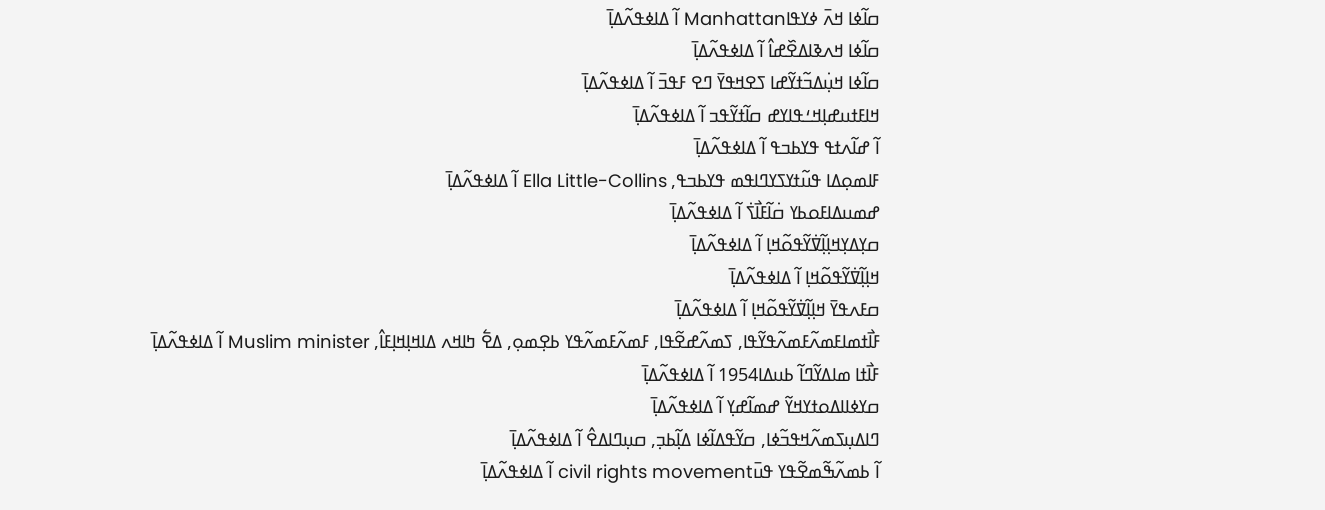ߛߊ߬ߦߊ ߞߍ߫ ߦߌߟߊManhattan ߊ߬ ߡߊߦߟߍ߬ߡߊ߲߫
ߛߊ߬ߦߊ ߞߍߢߊߡߐ߰ߝߊ߮ ߊ߬ ߡߊߦߟߍ߬ߡߊ߲߫
ߛߊ߬ߦߊ ߞߎ߲߭ߡߏ߬ߙߌ߬ߝߊ ߖߐߞߟߌ߫ ߣߐ ߓߟߏ߫ ߊ߬ ߡߊߦߟߍ߬ߡߊ߲߫
ߞߊߓߙߎߝߊ߲ߞߑߟߊߌߝ ߛߊ߬ߙߌ߬ߟߏ ߊ߬ ߡߊߦߟߍ߬ߡߊ߲߫
ߊ߬ ߝߊ߬ߍߙߟ ߟߌߕߏߟ ߊ߬ ߡߊߦߟߍ߬ߡߊ߲߫
ߓߊߘߋ߲ߡߊ ߟߎ߬ߙߌߖߌߣߊߟߘ ߟߌߕߏߟ, Ella Little-Collins ߊ߬ ߡߊߦߟߍ߬ߡߊ߲߫
ߝߘߎߡߊߓߋߕߌ ߛ߭ߊ߬ߓߊ߯ߖ߭ ߊ߬ ߡߊߦߟߍ߬ߡߊ߲߫
ߛߌ߲ߡߌ߲ߞߊ߲ߊ߲߬ߜ߭ߌ߬ߟߋ߬ߞߊ߲ ߊ߬ ߡߊߦߟߍ߬ߡߊ߲߫
ߞߊ߲ߊ߲߬ߜ߭ߌ߬ߟߋ߬ߞߊ߲ ߊ߬ ߡߊߦߟߍ߬ߡߊ߲߫
ߛߓߍߟߌ߫ ߞߊ߲ߊ߲߬ߜ߭ߌ߬ߟߋ߬ߞߊ߲ ߊ߬ ߡߊߦߟߍ߬ߡߊ߲߫
ߓߊ߯ߙߘߊߓߘߍ߬ߓߘߍ߬ߟߌ߬ߟߊ, ߖߘߍ߬ߝߐ߬ߟߊ, ߓߘߍ߬ߓߘߍ߬ߟߌ ߕߐ߲ߘߋ߲, ߡߐ߱ ߤߊߞߍ ߡߊߞߊ߲ߞߊ߲ߓߊ߮, Muslim minister ߊ߬ ߡߊߦߟߍ߬ߡߊ߲߫
ߓߊ߯ߙߊ ߘߊߡߌ߬ߣߊ߬ ߕߎߡߊ1954 ߊ߬ ߡߊߦߟߍ߬ߡߊ߲߫
ߛߌߦߊߊߡߋߙߌߞߌ߬ ߝߘߊ߬ߝߌ߲ ߊ߬ ߡߊߦߟߍ߬ߡߊ߲߫
ߣߊߡߎ߲ߖߘߍ߬ߞߟߏ߬ߦߊ, ߛߌ߬ߟߡߊ߬ߦߊ ߡߊ߲߬ߕߏ߲, ߛߎ߲ߣߊߡߐ߮ ߊ߬ ߡߊߦߟߍ߬ߡߊ߲߫
ߊ߬ ߕߘߍ߬ߒ߬ߘߐ߬ߟߌ ߟߎ߫civil rights movement ߊ߬ ߡߊߦߟߍ߬ߡߊ߲߫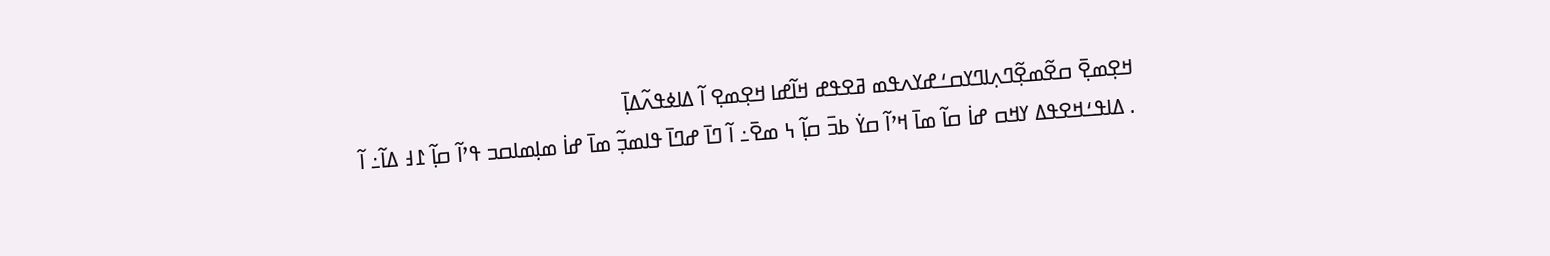ߞߐ߲ߘߐ߲߫ ߛߐ߬ߘߐ߲߬ߣߍ߲ߊߣߌߛߑߝߌߍߟߘ ߥߐߟߝ ߞߊ߬ߝߊ ߞߐ߲ߘߐ߲ ߊ߬ ߡߊߦߟߍ߬ߡߊ߲߫
. ߡߊߟߑߞߐߟߡ ߌߞߛ ߝߊ߭ ߛߊ߬ ߘߊ߫ ߞߴߊ߬ ߛߌ߭ ߕߏ߫ ߛߊ߲߬ ߆ ߘߐ߫߸ ߊ߬ ߣߊ߫ ߝߣߊ߫ ߟߊߘߏ߲߬ ߘߊ߫ ߝߊ߭ ߘߊ߲ߘߊߛߏ ߟߴߊ߬ ߛߊ߲߬ ߁߃ ߡߊ߬߸ ߊ߬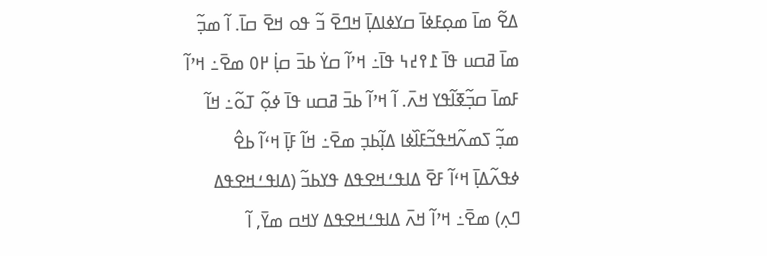ߡߐ߬ ߘߊ߫ ߘߋ߲ߓߦߊ߫ ߛߌߦߊߡߊ߲߫ ߞߣߐ߫ ߏ߬ ߟߋ ߞߐ߫ ߛߊ߫. ߊ߬ ߘߏ߲߬ ߘߊ߫ ߥߛߎ ߟߊ߫ ߁߉߄߆ ߟߊ߫߸ ߞߴߊ߬ ߛߌ߭ ߕߏ߫ ߛߊ߲߭ ߂߀ ߘߐ߫߸ ߞߴߊ߬ ߓߘߊ߫ ߛߏ߲߬ߧߊ߬ߟߌ ߞߍ߫. ߊ߬ ߞߴߊ߬ ߕߏ߫ ߥߛߎ ߟߊ߫ ߦߋ߲߬ ߠߋ߬߸ ߞߊ߬ ߘߏ߲߬ ߖߘߍ߬ߞߟߏ߬ߓߊ߰ߦߊ ߡߊ߲߬ߕߏ߲ ߘߐ߫߸ ߞߊ߬ ߓߊ߲߫ ߞߵߊ߬ ߕߐ߮ ߦߟߍ߬ߡߊ߲߫ ߞߵߊ߬ ߓߐ߫ ߡߊߟߑߞߐߟߡ ߟߌߕߏ߬ (ߡߊߟߑߞߐߟߡ ߣߍ߲) ߘߐ߫߸ ߞߴߊ߬ ߞߍ߫ ߡߊߟߑߞߐߟߡ ߌߞߛ ߘߌ߫, ߊ߬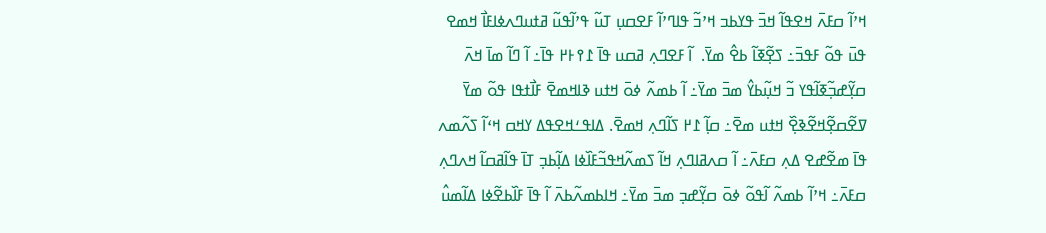ߞߴߊ߬ ߛߓߍ߫ ߞߐߟߊ߬ ߞߏ߫ ߟߌߕߏ ߞߴߏ߬ ߟߊߣߴߊ߬ ߓߐߛߎ߲ ߠߎ߬ ߟߴߊ߬ߟߎ߬ ߥߙߎߣߍߦߊߓߊ߯ ߞߘߐ ߟߎ߫ ߟߋ߬ ߓߟߏ߫߸ ߖߐ߲߬ߧߊ߬ ߕߐ߮ ߘߌ߫.  ߊ߬ ߓߐߣߍ߲ ߥߛߎ ߟߊ߫ ߁߉߅߂ ߟߊ߫߸ ߊ߬ ߣߊ߬ ߘߊ߫ ߞߍ߫ ߛߌ߲߬ߝߏ߲߬ߧߊ߬ߟߌ ߏ߬ ߞߎ߲߬ߕߌ߮ ߘߏ߫ ߘߌ߫߸ ߊ߬ ߕߘߍ߬ ߦߋ߫ ߞߙߎ ߢߊߞߘߐ߫ ߓߊ߯ߙߟߊ ߟߋ߬ ߘߌ߫ ߜߐ߬ߛߐ߲߬ߞߐ߬ߢߐ߲߰ ߞߙߎ ߘߐ߫߸ ߛߊ߲߬ ߁߂ ߖߊ߬ߣߍ߲ ߞߘߐ߫. ߡߊߟߑߞߐߟߡ ߌߞߛ ߞߵߊ߬ ߖߍ߬ߘߍ ߟߊ߫ ߘߐ߬ߝߐ ߡߍ߲ ߛߓߍ߫߸ ߊ߬ ߛߍߥߊߣߍ߲ ߞߊ߬ ߖߘߍ߬ߞߟߏ߬ߓߊ߰ߦߊ ߡߊ߲߬ߕߏ߲ ߠߊ߫ ߟߊ߬ߥߛߊ߬ ߞߍߣߍ߲ ߛߓߍ߫߸ ߞߴߊ߬ ߕߘߍ߬ ߊ߬ߟߋ߬ ߦߋ߫ ߛߌ߲߬ߝߏ߲ ߘߏ߫ ߘߌ߫߸ ߞߊߕߘߍ߬ߕߍ߫ ߊ߬ ߟߊ߫ ߓߊ߰ߕߐ߬ߦߊ ߡߊ߬ߘߎ߮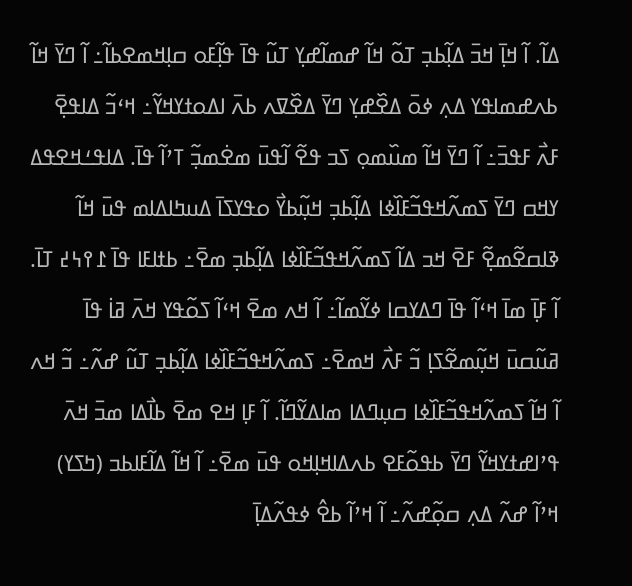ߡߊ߬. ߊ߬ ߞߊ߲߫ ߞߏ߫ ߡߊ߲߬ߕߏ߲ ߠߋ߬ ߞߊ߬ ߝߘߊ߬ߝߌ߲ ߠߎ߬ ߟߊ߫ ߟߊ߲߬ߓߋ ߛߊ߲ߞߘߐߕߊ߬߸ ߊ߬ ߣߌ߫ ߞߊ߬ ߕߍߝߘߊߟߌ ߡߍ߲ ߦߋ߫ ߡߐ߰ߝߌ߲ ߣߌ߫ ߡߐ߰ߜߍ ߕߍ߫ ߊߡߋߙߌߞߌ߬߸ ߞߵߏ߬ ߡߊߟߐ߲߫ ߓߍ߯ ߓߟߏ߫߸ ߊ߬ ߣߌ߫ ߞߊ߬ ߘߎ߰ߘߋ߲ ߖߏ ߟߐ߬ ߊ߬ߟߎ߫ ߘߐ߭ߘߏ߲߬ ߠߴߊ߬ ߟߊ߫. ߡߊߟߑߞߐߟߡ ߌߞߛ ߣߌ߫ ߖߘߍ߬ߞߟߏ߬ߓߊ߰ߦߊ ߡߊ߲߬ߕߏ߲ ߞߎ߲߬ߕߌ߯ ߋߟߌߖߊ߫ ߡߎߤߊߡߊߘ ߟߎ߫ ߞߊ߬ ߢߊߛߐ߬ߘߐ߲߬ ߓߐ߫ ߞߏ ߡߊ߬ ߖߘߍ߬ߞߟߏ߬ߓߊ߰ߦߊ ߡߊ߲߬ߕߏ߲ ߘߐ߫߸ ߕߙߊߓߊ ߟߊ߫ ߁߉߆߄ ߠߊ߫. ߊ߬ ߓߊ߲߫ ߘߊ߫ ߞߵߊ߬ ߟߊ߫ ߣߡߌߛߊ ߦߌ߬ߘߊ߬߸ ߊ߬ ߞߍ ߘߐ߫ ߞߵߊ߬ ߖߋ߬ߟߌ ߞߍ߫ ߥߊ߭ ߟߊ߫ ߥߎ߬ߛߎ߫ ߞߎ߲߬ߘߐ߬ߖߊ߲ ߏ߬ ߓߍ߯ ߞߘߐ߫߸ ߖߘߍ߬ߞߟߏ߬ߓߊ߰ߦߊ ߡߊ߲߬ߕߏ߲ ߠߎ߬ ߝߍ߬߸ ߏ߬ ߞߍ ߊ߬ ߞߊ߬ ߖߘߍ߬ߞߟߏ߬ߓߊ߰ߦߊ ߛߎ߲ߣߡߊ ߘߊߡߌ߬ߣߊ߬. ߊ߬ ߓߊ߲ ߞߐ ߘߐ߫ ߕߊ߯ߡߊ ߘߏ߫ ߞߍ߫ ߟߴߊߝߙߌߞߌ߬ ߣߌ߫ ߕߟߋ߬ߓߐ ߕߍߡߊߞߊ߲ߞߋ ߟߎ߫ ߘߐ߫߸ ߊ߬ ߞߊ߬ ߡߊ߬ߓߊߕߏ (ߤߖߌ) ߞߴߊ߬ ߝߍ߬ ߡߍ߲ ߛߋ߲߬ߝߍ߬߸ ߊ߬ ߞߴߊ߬ ߕߐ߮ ߦߟߍ߬ߡߊ߲߫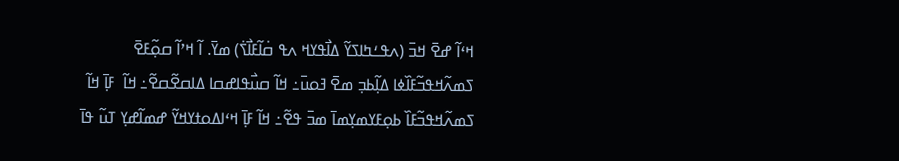ߞߵߊ߬ ߝߐ߫ ߞߏ߫ (ߍߟߑߤߊߖߌ߬ ߡߊ߯ߟߌߞ ߍߟ ߛ߭ߊ߬ߓߊ߯ߖ߭) ߘߌ߫. ߊ߬ ߞߴߊ߬ ߛߋ߲߬ߓߐ߫ ߖߘߍ߬ߞߟߏ߬ߓߊ߰ߦߊ ߡߊ߲߬ߕߏ߲ ߘߐ߫ ߔߋߎ߫߸ ߞߊ߬ ߛߎ߯ߟߊߝߛߊ ߡߊߛߐ߬ߛߐ߬߸ ߞߊ߬  ߓߊ߲߫ ߞߊ߬ ߖߘߍ߬ߞߟߏ߬ߓߊ߰ ߕߋ߲ߓߌߘߌ߲ߘߊ߫ ߘߏ߫ ߟߐ߬߸ ߞߊ߬ ߓߊ߲߫ ߞߵߊߡߋߙߌߞߌ߬ ߝߘߊ߬ߝߌ߲ ߠߎ߬ ߟߊ߫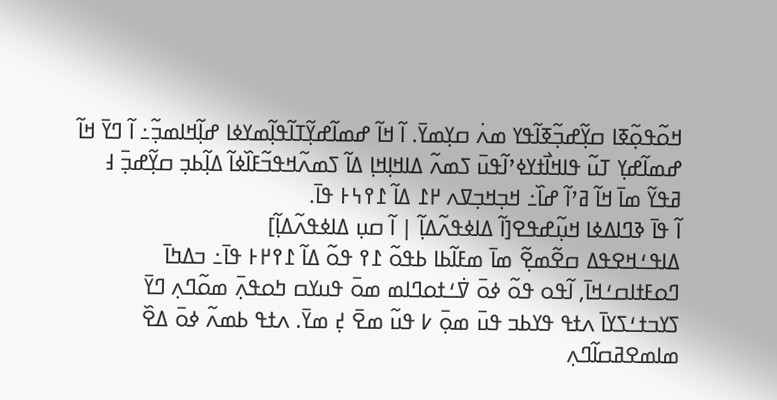ߞߋ߬ߟߋ߲߬ߧߊ ߛߌ߲߬ߝߏ߲߬ߧߊ߬ߟߌ ߘߍ߭ ߛߌ߲ߘߌ߫. ߊ߬ ߞߊ߬ ߝߘߊ߬ߝߌ߲߬ߠߊ߬ߟߊ߲߬ߘߌߦߊ ߝߊ߲߬ߞߊߘߏ߲߬߸ ߊ߬ ߣߌ߫ ߞߊ߬ ߝߘߊ߬ߝߌ߲ ߠߎ߬ ߟߊߞߊ߯ߙߌߦߴߊ߬ߟߎ߫ ߖߘߍ߬ ߡߊߞߊ߲ߞߊ߲ ߡߊ߬ ߖߘߍ߬ߞߟߏ߬ߓߊ߰ߦߊ߬ ߡߊ߲߬ߕߏ߲ ߛߌ߲߬ߝߏ߲߫ ߃ ߥߟߌ߬ ߘߊ߫ ߞߊ߬ ߥߴߊ߬ ߝߊ߰߸ ߞߏ߲ߞߏ߲ߜߍ ߂߁ ߡߊ߬ ߁߉߆߅ ߟߊ߫.
ߊ߬ ߟߊ߫ ߢߣߊߡߦߊ ߞߎ߲߬ߝߟߐ[ߊ߬ ߡߊߦߟߍ߬ߡߊ߲߬ | ߊ߬ ߛߎ߲ ߡߊߦߟߍ߬ߡߊ߲߬]
ߡߊߟߑߞߐߟߡ ߛߐ߬ߘߐ߲߬ ߘߊ߫ ߘߓߊ߬ߕߊ ߕߟߋ߬ ߁߉ ߟߋ߬ ߡߊ߬ ߁߉߂߅ ߟߊ߫߸ ߏߡߤߊ߫ ߣߋߓߙߊߛߑߞߊ߫, ߊ߬ߟߋ ߟߋ߬ ߦߋ߫ ߜ߭ߑߙߋߣߊߘ ߘߋ߫ ߟߎߌߛ ߤߋߟߍ߲߫ ߘߋ߬ߣߍ߲ ߣߌ߫ ߖߌߏߙߑߖߌߊ߫ ߍߙߟ ߟߌߕߏ ߟߎ߫ ߘߋ߲߫ ߇ ߟߎ߬ ߘߐ߫ ߄߲ ߘߌ߫. ߍߙߟ ߕߘߍ߬ ߦߋ߫ ߡߐ߰ ߘߊߘߐߥߛߊ߬ߣߍ߲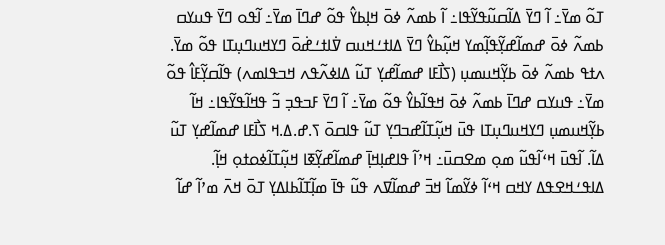ߠߋ߬ ߘߌ߫߸ ߊ߬ ߣߌ߫ ߡߊ߬ߛߎ߬ߟߌ߬ߟߊ߸ ߊ߬ ߕߘߍ߬ ߦߋ߫ ߞߊ߲ߕߌ߮ ߟߋ߬ ߝߣߊ߫ ߘߌ߫߸ ߊ߬ߟߋ ߣߌ߫ ߟߎߌߛ ߕߘߍ߬ ߦߋ߫ ߝߘߊ߬ߝߌ߲߬ߟߊ߲߬ߘߌ ߞߎ߲߬ߕߌ߮ ߣߌ߫ ߡߊߙߑߞߎߛ ߜ߭ߊߙߑߝ߭ߋ߫ ߣߌߞߎߣߎ߲ߠߊ ߟߋ߬ ߘߌ߫. ߍߙߟ ߕߘߍ߬ ߦߋ߫ ߕߌ߲߬ߞߎߘߎ߲ (ߖߊ߯ߓߊ ߝߘߊ߬ߝߌ߲ ߠߎ߬ ߡߊߦߍ߬ߟߍ ߞߏߟߊߘߍ) ߟߊ߬ߛߌ߲߬ߓߊ߮ ߟߋ߬ ߘߌ߫߸ ߟߎߌߛ ߝߣߊ߫ ߕߘߍ߬ ߦߋ߫ ߞߟߊ߬ߕߌ߮ ߟߋ߬ ߘߌ߫߸ ߊ߬ ߣߌ߫ ߓߏߟߏ߲ ߏ߬ ߟߞߊ߬ߟߌ߬ߟߊ߸ ߞߊ߬ ߕߌ߲߬ߞߎߘߎ߲ ߣߌߞߎߣߎ߲ߠߊ ߟߎ߫ ߞߎ߲߬ߠߊ߬ߝߏߣߌ߲ ߠߎ߬ ߟߊߛߋ߫ ߖ.ߝ.ߡ.ߞ ߖߊ߯ߓߊ ߝߘߊ߬ߝߌ߲ ߠߎ߬ ߡߊ߬. ߊ߬ߟߎ߫ ߞߵߊ߬ߟߎ߬ ߘߋ߲ ߘߐߛߎ߫߸ ߞߴߊ߬ ߟߊߝߊ߲ߞߊ߲߫ ߝߘߊ߬ߝߌ߲߬ߧߊ ߞߎ߲߬ߠߊ߬ߦߋߙߋ߲ ߞߊ߲߬. ߡߊߟߑߞߐߟߡ ߌߞߛ ߞߵߊ߬ ߦߌ߬ߘߊ߬ ߞߏ߫ ߝߘߊ߬ߜߍ ߟߎ߬ ߟߊ߫ ߘߊ߲߬ߠߊ߬ߕߊߡߌ߲ ߠߋ߫ ߞߍ߫ ߘߴߊ߬ ߝߊ߬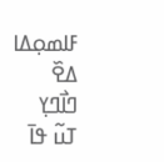ߓߊߘߋ߲ߡߊ ߡߐ߰ ߣߊ߯ߣߌ߲ ߠߎ߬ ߟߊ߫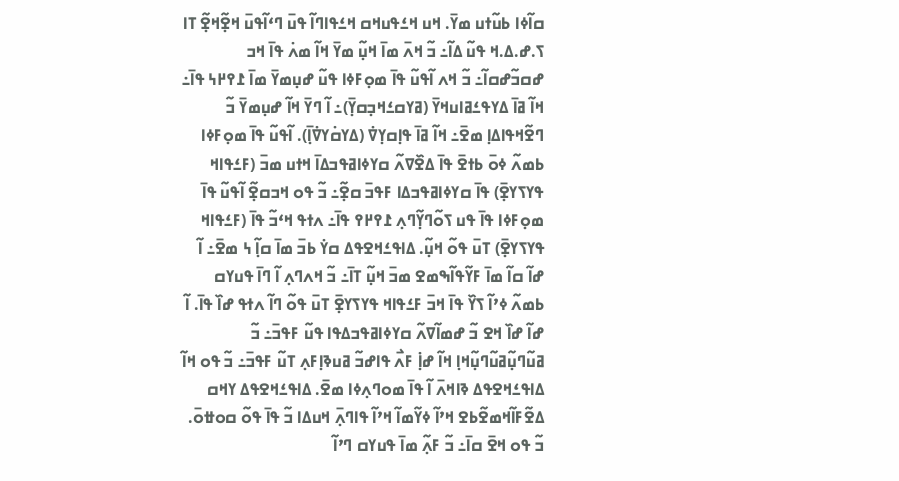ߛߊ߬ߦߊ ߕߎ߬ߙߎ ߘߌ߫. ߞߎ ߞߑߟߎߞߛ ߞߑߟߊߣߊ߬ ߟߎ߫ ߣߵߊ߬ߟߎ߫ ߞߐ߲߬ߞߐ߲߬ ߠߊ ߖ.ߝ.ߡ.ߞ ߟߎ߬ ߡߊ߬߸ ߏ߬ ߞߍ߫ ߘߊ߫ ߞߎ߲߬ ߘߌ߫ ߞߊ߬ ߘߍ߭ ߟߊ߫ ߞߏ ߝߛߏ߬ߝߛߊ߬߸ ߏ߬ ߞߍ ߊ߬ߟߎ߬ ߟߊ߫ ߘߋ߲ߓߦߊ ߟߎ߬ ߝߎ߲ߘߌ߫ ߘߊ߫ ߁߉߂߆ ߟߊ߫߸ ߞߊ߬ ߥߊ߫ ߡߌߟߑߥߊߎߞߌ߫ (ߥߌߛߑߞߏ߲ߛߌ߲߫)߸ ߊ߬ ߣߌ߫ ߞߊ߬ ߝߎ߲ߘߌ߫ ߏ߬ ߣߐ߬ߞߟߊߡߊ߲ ߘߐ߫߸ ߞߊ߬ ߥߊ߫ ߟߊ߲ߛߌ߲ߜ߭ (ߡߌߛ߭ߌߜ߭ߊ߲߫). ߊ߬ߟߎ߬ ߟߊ߫ ߘߋ߲ߓߦߊ ߕߘߍ߬ ߦߋ߫ ߕߙߐ߫ ߟߊ߫ ߡߐ߰ߜߍ߬ ߛߌߦߊߥߟߏߡߊ߫ ߞߙߎ ߘߏ߫ (ߓߑߟߊߞ ߟߌߖߌߐ߲߫) ߟߊ߫ ߛߌߦߊߥߟߏߡߊ ߓߟߏ߫ ߛߐ߲߬߸ ߏ߬ ߟߋ ߞߏߛߐ߲߬ ߊ߬ߟߎ߬ ߟߊ߫ ߘߋ߲ߓߦߊ ߟߊ߫ ߟߎ ߖߋ߬ߣߌ߲߬ߣߍ߲ ߁߉߂߉ ߟߊ߫߸ ߍߙߟ ߞߵߏ߬ ߟߊ߫ (ߓߑߟߊߞ ߟߌߖߌߐ߲߫) ߠߎ߫ ߟߋ߬ ߞߎ߲߬. ߡߊߟߑߞߐߟߡ ߛߌ߭ ߕߏ߫ ߘߊ߫ ߛߊ߲߬ ߆ ߘߐ߫߸ ߊ߬ ߝߊ߬ ߛߊ߬ ߘߊ߫ ߓߌ߬ߟߊ߬ߒߘߐ ߘߏ߫ ߞߎ߲߬ ߠߊ߫߸ ߏ߬ ߞߍߣߍ߲ ߊ߬ ߣߊ߫ ߟߎߌߛ ߕߘߍ߬ ߦߴߊ߬ ߖߌ߰ ߟߊ߫ ߞߏ߫ ߓߑߟߊߞ ߟߌߖߌߐ߲߫ ߠߎ߫ ߟߋ߬ ߣߊ߬ ߍߙߟ ߝߊ߰ ߟߊ߫. ߊ߬ ߝߊ߬ ߝߊ߰ ߞߐ ߏ߬ ߝߘߊ߬ߜߍ߬ ߛߌߦߊߥߟߏߡߟߊ ߟߎ߬ ߓߟߏ߫߸ ߏ߬  ߥߎ߬ߣߎ߲߬ߥߎ߬ߣߎ߲߬ߞߊ߲ ߞߊ߬ ߝߊ߲߭ ߓߍ߯ ߟߊߝߏ߬ ߥߎߢߊ߲ߓߍ߲ ߠߎ߬ ߓߟߏ߫߸ ߏ߬ ߟߋ ߞߊ߬ ߡߊߟߑߞߐߟߡ ߢߊߞߍ߫ ߊ߬ ߟߊ߫ ߘߋߣߍ߲ߦߊ ߘߐ߫. ߡߊߟߑߞߐߟߡ ߌߞߛ ߡߐ߬ߓߊ߬ߞߘߐ߬ߕߐ ߞߴߊ߬ ߦߌ߬ߘߊ߬ ߞߴߊ߬ ߟߊߣߍ߲߫ ߞߎߡߊ ߏ߬ ߟߊ߫ ߟߋ߬ ߛߋߚߋ߫. ߏ߬ ߟߋ ߞߐ߫ ߛߊ߫߸ ߏ߬ ߓߍ߲߬ ߘߊ߫ ߟߎߌߛ ߣߴߊ߬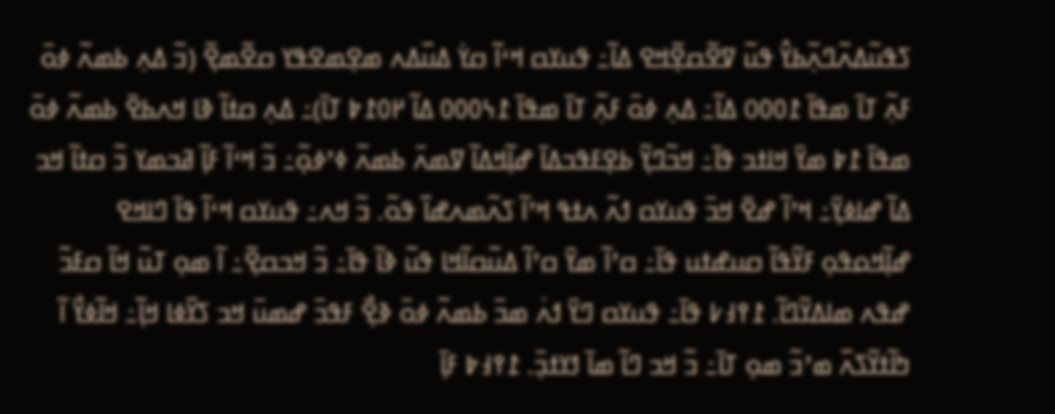ߖߟߎ߬ߡߍ߬ߣߍ߲߬ߕߌ߮ ߟߎ߬ ߜߐ߬ߛߐ߲߬ߞߐ ߡߊ߬߸ ߟߎߌߛ ߞߵߊ߬ ߛߌ߭ ߡߎ߰ߡߍ ߘߐ߲ߘߐߟߌ ߛߐ߬ߘߐ߲߬ (ߏ߬ ߡߍ߲ ߕߘߍ߬ ߦߋ߫ ߓߍ߲߬ ߠߊ߫ ߘߟߊ߫ ߁߀߀0 ߡߊ߬߸ ߡߍ߲ ߦߋ߫ ߓߍ߲߬ ߠߊ߫ ߘߟߊ߫ ߁߆߀߀߀ ߡߊ߬ ߂߀߁߈ ߠߊ߫)߸ ߡߍ߲ ߛߙߊ߬ ߢߊ ߞߍߕߐ߫ ߕߘߍ߬ ߦߋ߫ ߘߟߊ߫ ߁߈ ߘߌ߫ ߞߊߙߏ ߟߊ߫߸ ߞߏ߬ߣߌ߲߬ ߕߐ߲ߓߟߏߡߊ߫ ߝߊ߲߬ߞߡߊ߬ ߜߘߍ߫ ߕߘߍ߬ ߦߴߦߋ߲߬߸ ߏ߬ ߞߵߊ߬ ߓߊ߲߬ ߥߏߘߌ ߏ߬ ߛߙߊ߬ ߞߏ ߡߊ߬ ߝߊߦߌ߲߫߸ ߞߴߊ߬ ߝߐ߫ ߞߏ߫ ߟߎߌߛ ߗߍ߬ ߍߙߟ ߞߴߊ߬ ߖߍ߬ߘߍߝߊ߰ ߟߋ߬. ߏ߬ ߞߍ߸ ߟߎߌߛ ߞߵߊ߬ ߟߊ߫ ߣߊߞߐ ߝߊ߲߬ߞߋߟߋ߲ ߓߌ߬ߟߊ߬ ߛߎߝߙߎ ߟߊ߫߸ ߛߴߊ߬ ߘߌ߫ ߛߴߊ߬ ߡߎ߬ߛߊ߬ߞߊ ߟߎ߬ ߢߊ߬ ߟߊ߫߸ ߏ߬ ߞߏߛߐ߲߬߸ ߊ߬ ߘߋ߲ ߠߎ߬ ߞߊ߬ ߛߓߏ߬ ߝߟߍ ߘߊߡߌ߬ߣߊ߬. ߁߉߃߇ ߟߊ߫߸ ߟߎߌߛ ߣߌ߫ ߗߍ߭ ߘߏ߫ ߕߘߍ߬ ߦߋ߫ ߢߐ߲߯ ߓߟߏ߫ ߝߘߎ߫ ߞߏ ߖߌ߰ߦߊ ߞߊ߲߬߸ ߞߊ߬ߦߌ߯ ߊ߬ ߤߊ߬ߙߌ߬ߖߍ߰ ߘߴߏ߬ ߘߋ߲ ߠߊ߫߸ ߏ߬ ߞߏ ߣߊ߬ ߘߊ߫ ߗߌߙߏ߲߫. ߁߉߃߈ ߓߊ߲߫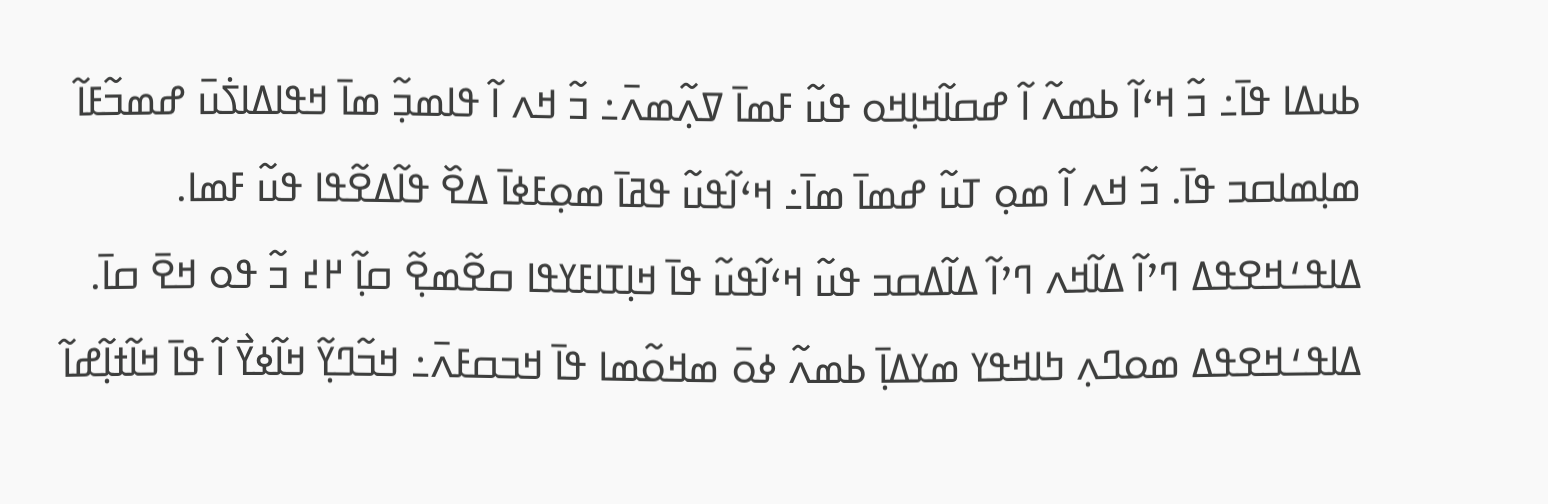ߕߎߡߊ ߟߊ߫߸ ߏ߬ ߞߵߊ߬ ߕߘߍ߬ ߊ߬ ߝߛߊ߬ߞߊ߲ߞߋ ߟߎ߬ ߓߘߊ߫ ߜߍ߲߬ߘߍ߫߸ ߏ߬ ߞߍ ߊ߬ ߟߊߘߏ߲߬ ߘߊ߫ ߞߟߊߡߊߖ߭ߎ߫ ߝߘߏ߬ߓߊ߬ ߘߊ߲ߘߊߛߏ ߟߊ߫. ߏ߬ ߞߍ ߊ߬ ߘߋ߲ ߠߎ߬ ߝߘߊ߫ ߘߊ߫߸ ߞߵߊ߬ߟߎ߬ ߟߥߊ߫ ߘߋ߲ߓߦߊ߫ ߡߐ߰ ߟߊ߬ߡߐ߬ߟߊ ߟߎ߬ ߓߘߊ. ߡߊߟߑߞߐߟߡ ߣߴߊ߬ ߡߊ߬ߞߍ ߣߴߊ߬ ߡߊ߬ߡߛߏ ߟߎ߬ ߞߵߊ߬ߟߎ߬ ߟߊ߫ ߞߊ߲ߠߊߓߌߟߊ ߛߐ߬ߘߐ߲߬ ߛߊ߲߬ ߂߄ ߏ߬ ߟߋ ߞߐ߫ ߛߊ߫. ߡߊߟߑߞߐߟߡ ߘߋߣߍ߲ ߤߊߞߟߌ ߘߌߡߊ߲߫ ߕߘߍ߬ ߦߋ߫ ߘߞߋ߬ߘߊ ߟߊ߫ ߞߏߛߓߍ߫߸ ߞߏ߬ߣߌ߲߬ ߞߊ߬ߦߌ߯ ߊ߬ ߟߊ߫ ߞߊ߬ߙߊ߲߬ߝߊ߬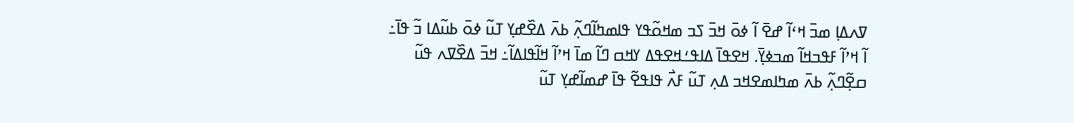ߜߍߡߊ߲ ߘߏ߫ ߞߵߊ߬ ߝߐ߫ ߊ߬ ߦߋ߫ ߞߏ߫ ߖߏ ߘߞߋ߬ߟߌ ߟߊߘߤߊ߬ߣߍ߲߬ ߕߍ߫ ߡߐ߰ߝߌ߲ ߠߎ߬ ߦߋ߫ ߕߎ߬ߡߊ ߏ߬ ߟߊ߫߸ ߊ߬ ߞߴߊ߬ ߓߟߏߞߊ߬ ߘߏߦߌ߲߫. ߞߐߟߊ߫ ߡߊߟߑߞߐߟߡ ߌߞߛ ߣߊ߬ ߘߊ߫ ߞߴߊ߬ ߞߊ߬ߟߊߡߊ߬߸ ߞߏ߫ ߡߐ߰ߜߍ ߟߎ߬ ߛߐ߲߬ߣߍ߲߬ ߕߍ߫ ߘߤߊߘߐߞߏ ߡߍ߲ ߠߎ߬ ߓߍ߯ ߟߊߟߐ߬ ߟߊ߫ ߝߘߊ߬ߝߌ߲ ߠߎ߬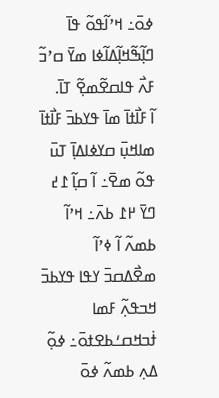ߦߋ߫߸ ߞߴߊ߬ߟߋ߬ ߟߊ߫ ߣߊ߲߬ߒ߬ߞߊ߲߬ߡߊ߬ߦߊ ߘߌ߫ ߛߴߏ߬ ߓߍ߯ ߟߊߛߐ߬ߘߐ߲߬ ߠߊ߫.
ߊ߬ ߓߊ߯ߙߊ߫ ߘߊ߫ ߟߌߕߏ߫ ߓߊ߯ߙߊ߫ ߘߊߞߎ߲߫ ߛߌߦߊߡߊ߲߫ ߠߎ߫ ߟߋ߬ ߘߐ߫߸ ߊ߬ ߛߊ߲߬ ߁߄ ߣߌ߫ ߂߁ ߕߍ߫߸ ߞߴߊ߬ ߕߘߍ߬ ߊ߬ ߦߴߊ߬ ߘߐ߯ߡߛߏ߫ ߌߟߊ ߟߌߕߏ߫ ߞߏߟߍ߲߬ ߓߘߊ ߙ߭ߏߞߛߑߕߐߙߋ߫߸ ߦߋ߲߬ ߡߍ߲ ߕߘߍ߬ ߦߋ߫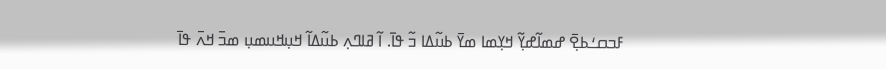ߓߏߛߑߕߐ߲߫ ߝߘߊ߬ߝߌ߲߬ ߞߌ߲ߘߊ ߘߌ߫ ߕߎ߬ߡߊ ߏ߬ ߟߊ߫. ߊ߬ ߥߊߣߍ߲ ߕߎ߬ߡߊ߬ ߞߎ߲ߞߎߘߎ߲ ߘߏ߫ ߞߍ߫ ߟߊ߫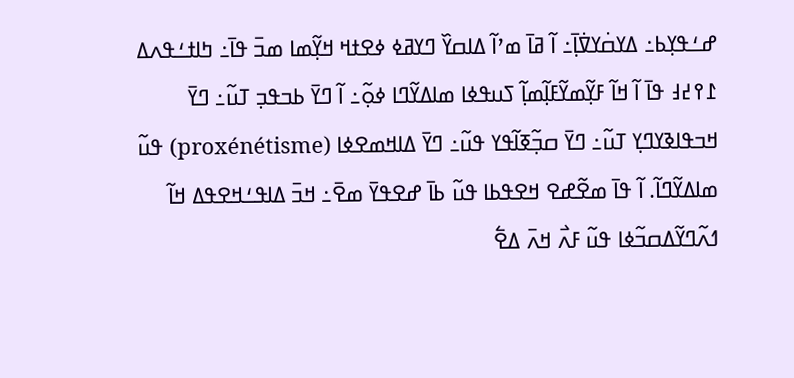ߝߑߟߌ߲ߕ߸ ߡߌߛ߭ߌߜ߭ߊ߲߫߸ ߊ߬ ߥߊ߫ ߘߴߊ߬ ߡߊߛߌ߰ ߣߌߥߦ ߦߐߙߞ ߞߌ߲߬ߘߊ ߘߏ߫ ߟߊ߫߸ ߤߊߙߑߟߍߡ ߁߉߄߃ ߟߊ߫ ߊ߬ ߞߊ߬ ߓߌ߲߬ߘߌ߬ߓߊ߲߬ߘߊ߲߬ ߖߎߟߦߊ ߘߊߡߌ߬ߣߊ ߦߋ߲߬߸ ߊ߬ ߣߌ߫ ߕߏߟߏ߲ ߠߎ߬߸ ߣߌ߫ ߞߏߟߊߢߌߣߌ߲ ߠߎ߬߸ ߣߌ߫ ߛߏ߲߬ߧߊ߬ߟߌ ߟߎ߬߸ ߣߌ߫ ߡߊߞߘߐߦߊ (proxénétisme) ߟߎ߬ ߘߊߡߌ߬ߣߊ߬. ߊ߬ ߟߊ߫ ߘߐ߬ߝߐ ߞߐߟߕߊ ߟߎ߬ ߕߊ߫ ߝߐߟߌ߫ ߘߐ߫߸ ߞߏ߫ ߡߊߟߑߞߐߟߡ ߞߊ߬ ߗߍ߬ߣߌ߬ߡߛߏ߬ߦߊ ߟߎ߬ ߓߍ߯ ߞߍ߫ ߡߐ߱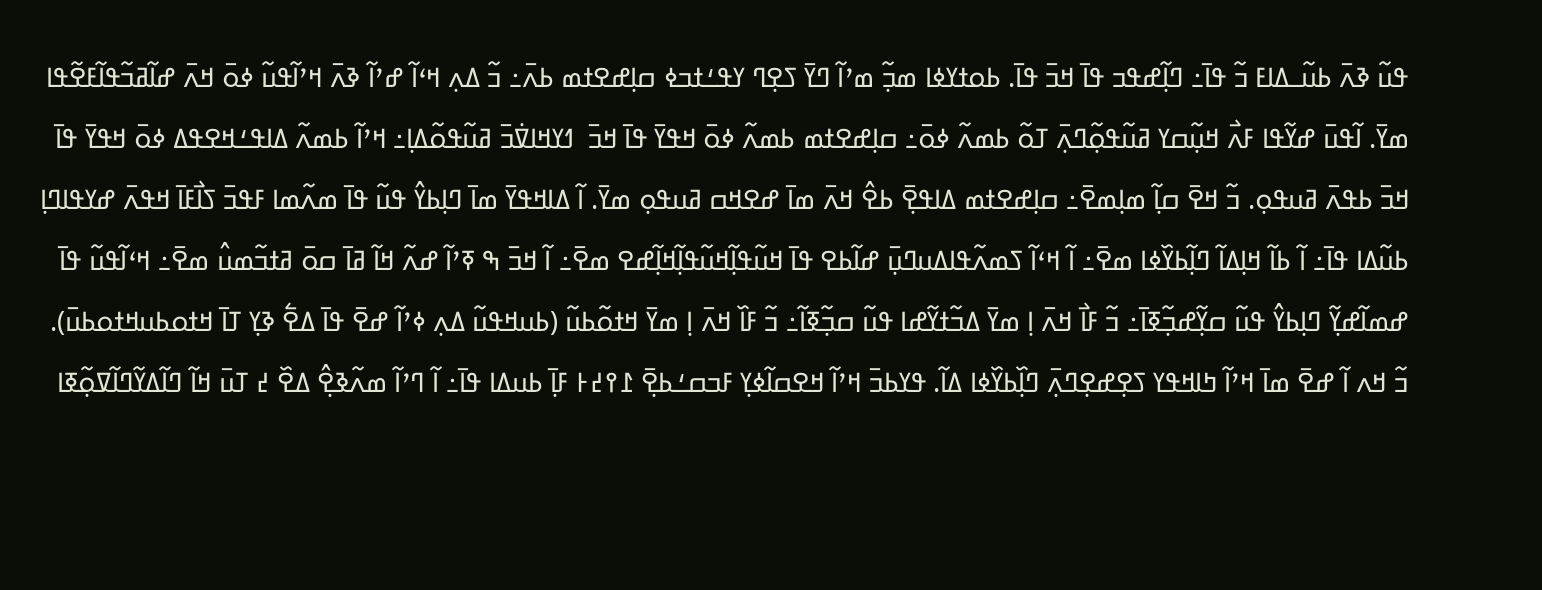ߟߎ߬ ߢߍ߫ ߕߎ߬ߺߡߊߓ ߏ߬ ߟߊ߫߸ ߣߊ߲߬ߝߟߏ ߟߊ߫ ߞߏ߫ ߟߊ߫. ߕߋߙߌߦߊ ߘߏ߲߬ ߘߴߊ߬ ߣߌ߫ ߖߐ߲ߣ ߌߟߑߙߏߦ ߛߊ߲ߝߐߙߘ ߕߍ߫߸ ߏ߬ ߡߍ߲ ߞߵߊ߬ ߝߴߊ߬ ߢߍ߫ ߞߴߊ߬ߟߎ߬ ߦߋ߫ ߞߍ߫ ߝߊ߬ߥߏ߬ߟߊ߬ߓߐ߬ߟߊ ߘߌ߫. ߊ߬ߟߎ߫ ߝߌ߬ߟߊ ߓߍ߯ ߞߎ߲߬ߛߌ ߥߎ߬ߟߋ߲߬ߣߍ߲߫ ߠߋ߬ ߕߘߍ߬ ߦߋ߫߸ ߛߊ߲ߝߐߙߘ ߕߘߍ߬ ߦߋ߫ ߞߟߌ߫ ߟߊ߫ ߞߏ߫  ߗߌߞߊߜ߭ߏ߫ ߥߎ߬ߟߋ߬ߡߊ߲߸ ߞߴߊ߬ ߕߘߍ߬ ߡߊߟߑߞߐߟߡ ߦߋ߫ ߞߟߌ߫ ߟߊ߫ ߞߏ߫ ߕߟߍ߫ ߥߎߟߋ߲. ߏ߬ ߞߐ߫ ߛߊ߲߬ ߘߊ߲ߘߐ߫߸ ߛߊ߲ߝߐߙߘ ߡߊߟߐ߲߫ ߕߐ߮ ߞߍ߫ ߘߊ߫ ߝߐߞߛ ߥߎߟߋ߲ ߘߌ߫. ߊ߬ ߡߊߞߟߌ߫ ߘߊ߫ ߣߊ߲ߕߌ߮ ߟߎ߬ ߟߊ߫ ߘߍ߬ߘߊ ߓߟߏ߫ ߖߊ߯ߓߊ߫ ߞߟߍ߫ ߝߌߟߊߣߊ߲ ߕߎ߬ߡߊ ߟߊ߫߸ ߊ߬ ߕߊ߬ ߞߊ߲ߡߊ߬ ߣߊ߲߬ߕߌ߰ߦߊ ߘߐ߫߸ ߊ߬ ߞߵߊ߬ ߖߘߍ߬ߟߊߡߎߣߎ߲߫ ߝߊ߬ߕߐ ߟߊ߫ ߞߎ߬ߟߊ߲߬ߞߎ߬ߟߊ߲߬ߞߊ߲߬ߝߐ ߘߐ߫߸ ߊ߬ ߞߏ߫ ߒ ߧߴߊ߬ ߝߍ߬ ߞߊ߬ ߥߊ߫ ߛߋ߫ ߥߙߏ߬ߘߎ߮ ߘߐ߫߸ ߞߵߊ߬ߟߎ߬ ߟߊ߫ ߝߘߊ߬ߝߌ߲߬ ߣߊ߲ߕߌ߮ ߟߎ߬ ߛߌ߲߬ߝߏ߲߬ߧߊ߫߸ ߏ߬ ߓߊ߯ ߞߍ߫ ߊ߲ ߘߌ߫ ߡߏ߬ߙߌ߬ߝߊ ߟߎ߬ ߛߏ߲߬ߧߊ߬߸ ߏ߬ ߓߊ߰ ߞߍ߫ ߊ߲ ߘߌ߫ ߞߙߋ߬ߕߎ߬ (ߕߎߞߟߎ߬ ߡߍ߲ ߦߴߊ߬ ߝߐ߫ ߟߊ߫ ߡߐ߱ ߢߌ߲ ߠߊ߫ ߞߙߋߕߎߞߙߋߕߎ߫). ߏ߬ ߞߍ ߊ߬ ߝߐ߫ ߘߊ߫ ߞߴߊ߬ ߤߊߞߟߌ ߖߐ߲ߝߐ߲ߣߍ߲߫ ߣߊ߲߰ߕߌ߰ߦߊ ߡߊ߬. ߟߌߕߏ߫ ߞߴߊ߬ ߞߐߛߊ߬ߦߌ߲ ߓߏߛߑߕߐ߲߫ ߁߉߄߅ ߓߊ߲߫ ߕߎߡߊ ߟߊ߫߸ ߊ߬ ߣߴߊ߬ ߘߍ߬ߢߐ߲߮ ߡߐ߰ ߄ ߠߎ߫ ߞߊ߬ ߣߊ߬ߡߌ߬ߣߊ߬ߜߋ߲߬ߧߊ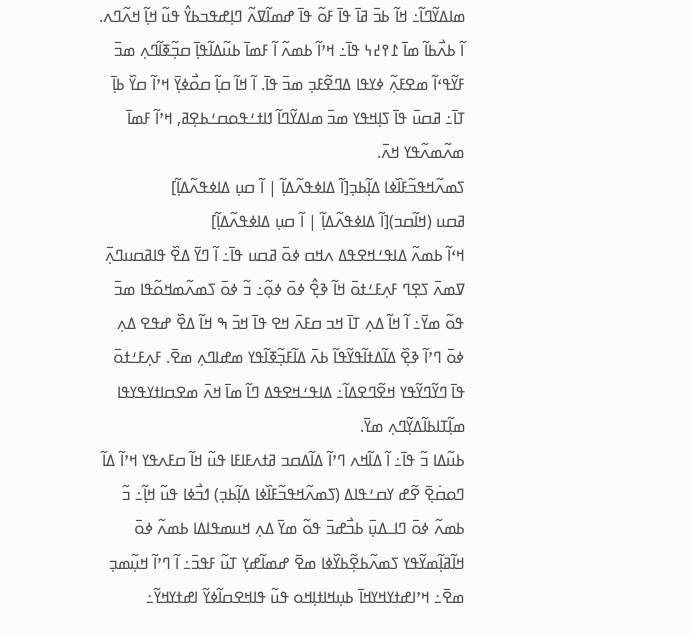ߘߊߡߌ߬ߣߊ߬߸ ߞߊ߬ ߕߏ߫ ߥߊ߫ ߟߊ߫ ߓߋ߬ ߟߊ߫ ߝߘߊ߬ߜߍ߬ ߣߊ߲ߝߟߏߕߌ߮ ߟߎ߬ ߞߊ߲߬ ߞߍ߬ߣߍ. ߊ߬ ߕߍ߯ߕߊ߬ ߘߊ߫ ߁߉߄߆ ߟߊ߫߸ ߞߴߊ߬ ߕߘߍ߬ ߊ߬ ߓߘߊ߫ ߕߎ߬ߡߊ߬ߟߊ߲߫ ߛߏ߲߬ߧߊ߬ߣߍ߲ ߘߏ߫ ߓߌ߬ߟߵߊ߬ ߘߐߓߍ߲߬ ߦߌߟߊ ߡߣߐ߬ߓߏ߲ ߘߏ߫ ߟߊ߫. ߊ߬ ߞߊ߬ ߛߊ߲߬ ߛߋ߯ߦߌ߲߫ ߞߴߊ߬ ߛߌ߰ ߕߊ߲߫ ߠߊ߫߸ ߥߛߎ߫ ߟߊ߫ ߖߊ߲ߞߟߌ ߘߏ߫ ߘߊߡߌ߬ߣߊ߬ ߗߊߙߑߟߋߛߑߕߐ߲ߥ, ߞߴߊ߬ ߓߘߊ߫ ߘߍ߬ߘߍ߬ߟߌ ߞߍ߫.
ߖߘߍ߬ߞߟߏ߬ߓߊ߰ߦߊ ߡߊ߲߬ߕߏ߲[ߊ߬ ߡߊߦߟߍ߬ߡߊ߲߬ | ߊ߬ ߛߎ߲ ߡߊߦߟߍ߬ߡߊ߲߬]
ߥߛߎ (ߞߊ߬ߛߏ)[ߊ߬ ߡߊߦߟߍ߬ߡߊ߲߬ | ߊ߬ ߛߎ߲ ߡߊߦߟߍ߬ߡߊ߲߬]
ߞߵߊ߬ ߕߘߍ߬ ߡߊߟߑߞߐߟߡ ߍߞߛ ߦߋ߫ ߥߛߎ ߟߊ߫߸ ߊ߬ ߣߌ߫ ߡߐ߰ ߟߊߥߛߎߣߍ߲߫ ߜߘߍ߫ ߖߐ߲ߣ ߓߍ߲ߓߑߙߋ߫ ߞߊ߬ ߢߐ߲߮ ߦߋ߫ ߦߋ߲߬߸ ߏ߬ ߦߋ߫ ߖߘߍ߬ߘߞߋ߬ߟߊ ߘߏ߫ ߟߋ߬ ߘߌ߫߸ ߊ߬ ߞߊ߬ ߡߍ߲ ߠߊ߫ ߞߏ ߛߓߍ߫ ߞߐ ߟߊ߫ ߞߏ߫ ߒ ߞߊ߬ ߡߐ߰ ߝߟߐ ߡߍ߲ ߦߋ߫ ߣߴߊ߬ ߢߐ߲߰ ߡߊ߬ߡߙߊ߬ߟߌ߬ߟߊ߬ ߕߍ߫ ߡߊ߬ߓߏ߲߬ߧߊ߬ߟߌ ߘߝߊߣߍ߲ ߘߐ߫. ߓߍ߲ߓߑߙߋ߫ ߟߊ߫ ߣߌ߬ߣߌ߬ߟߌ ߞߐ߬ߣߐߡߊ߬߸ ߡߊߟߑߞߐߟߡ ߣߊ߬ ߘߊ߫ ߞߍ߫ ߘߐߛߊߙߌߟߌߟߊ ߘߊ߲߬ߠߊߕߊ߬ߡߌ߲߬ߣߍ߲ ߘߌ߫.
ߕߎ߬ߡߊ ߏ߬ ߟߊ߫߸ ߊ߬ ߡߊ߬ߞߍ ߣߴߊ߬ ߡߊ߬ߡߛߏ ߥߙߍߓߊߓߊ ߟߎ߬ ߞߊ߬ ߛߓߍߟߌ ߞߴߊ߬ ߡߊ߬ ߣߋߛ߭ߐ߲߫ ߐ߬ߝ ߌߛߑߟߊߡ (ߖߘߍ߬ߞߟߏ߬ߓߊ߰ߦߊ ߡߊ߲߬ߕߏ߲) ߗߏ߯ߦߊ ߟߎ߬ ߞߊ߲߬߸ ߏ߬ ߕߘߍ߬ ߦߋ߫ ߣߊߺߡߎ߲߫ ߕߏ߯ߝߏ߫ ߟߋ߬ ߘߌ߫ ߡߍ߲ ߞߎߘߟߊߡߊ ߕߘߍ߬ ߦߋ߫ ߞߊ߬ߥߊ߲߬ߘߌ߬ߟߌ ߖߘߍ߬ߕߐ߲߬ߕߌ߰ߦߊ ߘߐ߫ ߝߘߊ߬ߝߌ߲ ߠߎ߬ ߓߟߏ߫߸ ߊ߬ ߣߴߊ߬ ߞߎ߲߬ߘߏ߲ ߘߐ߫߸ ߞߴߊߝߙߌߞߌߞߊ߫ ߕߎ߲ߞߊߙߊ߲ߞߋ ߟߎ߬ ߟߊߞߐߛߊ߬ߦߌ߬ ߊߝߙߌߞߌ߬߸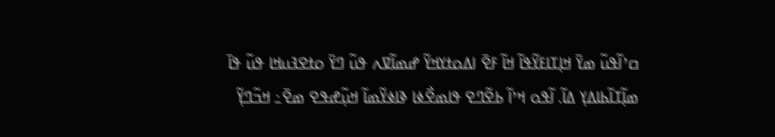ߛߴߊ߬ߟߎ߬ ߘߌ߫ ߞߊ߲ߠߊߓߌ߬ߟߊ߬ ߞߊ߬ ߓߐ߫ ߊߡߋߙߌߞߌ߬ ߝߘߊ߬ߜߍ ߟߎ߬ ߣߌ߫ ߋߙߐߔߎߞߊ ߟߎ߬ ߟߊ߫ ߘߊ߲߬ߠߊ߬ߕߊߡߌ߲ ߡߊ߬. ߊ߬ߟߋ ߞߴߊ߬ ߕߐ߬ߣߐ ߟߊߘߐ߯ߦߊ ߢߊߦߌ߬ߘߊ߬ ߞߎ߲߬ߝߟߐ ߘߐ߫߸ ߞߏ߬ߣߌ߲߬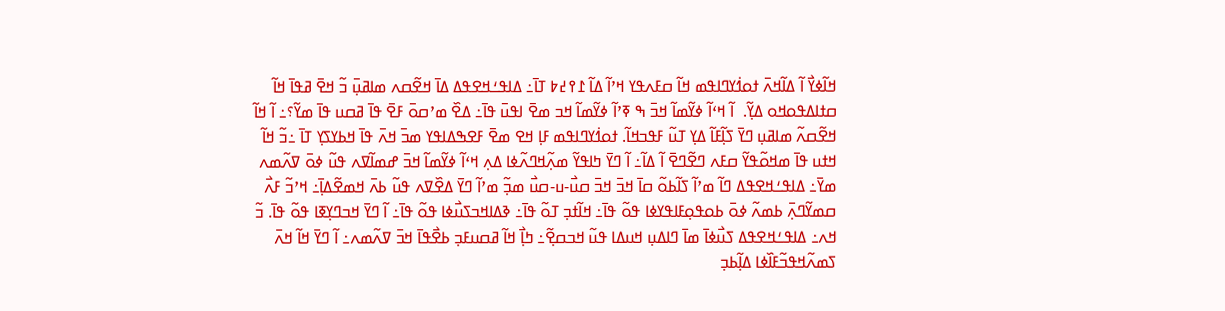ߞߊ߬ߦߌ߯ ߊ߬ ߡߊ߬ߞߍ߫ ߙߋߗ߭ߌߣߊߟߘ ߞߊ߬ ߛߓߍߟߌ ߞߴߊ߬ ߡߊ߬ ߁߉߄߈ ߠߊ߫߸ ߡߊߟߑߞߐߟߡ ߡߊ߫ ߞߐ߬ߛߍ ߘߊߥߎ߲߫ ߏ߬ ߞߐ߫ ߥߟߊ߫ ߞߊ߬ ߛߙߊߡߟߋߞߋ ߡߌ߲߬.  ߊ߬ ߞߵߊ߬ ߦߌ߬ߘߊ߬ ߞߏ߫ ߒ ߧߴߊ߬ ߦߌ߬ߘߊ߬ ߞߏ ߘߐ߫ ߊߟߎ߫ ߟߊ߫߸ ߡߐ߰ ߘߴߛߋ߫ ߓߐ߫ ߟߊ߫ ߥߛߎ ߟߊ߫ ߘߌ߬؟߸ ߊ߬ ߞߊ߬ ߞߐ߬ߛߍ߬ ߘߊߥߎ߲ ߣߌ߫ ߖߊ߲߬ߓߊ߬ ߡߌ߲ ߠߎ߬ ߓߟߏߞߊ߬. ߙߋߗ߭ߌߣߊߟߘ ߓߊ߲ ߞߐ ߘߐ߫ ߓߐߒߡߊߟߌ ߘߏ߫ ߞߍ߫ ߟߊ߫ ߞߕߌߖߌ߲ ߠߊ߫ ߸ߏ߬ ߞߊ߬ ߞߙߎ ߟߊ߫ ߘߞߋ߬ߟߌ߬ ߛߓߍ ߣߐ߬ߣߐ߫ ߊ߬ ߡߊ߬߸ ߊ߬ ߣߌ߫ ߤߊߟߌ߬ ߘߍ߲߬ߞߣߍ߬ߦߊ ߡߍ߲ ߞߵߊ߬ ߦߌ߬ߘߊ߬ ߞߏ߫ ߝߘߊ߬ߜߍ ߟߎ߬ ߦߋ߫ ߜߍ߬ߘߍ ߘߌ߫߸ ߡߊߟߑߞߐߟߡ ߣߊ߬ ߘߴߊ߬ ߖߊ߬ߕߋ߬ ߛߊ߫ ߞߏ߫ ߞߏ߫ ߛߎ߯-ߎ-ߛߎ߯ ߘߏ߲߬ ߘߴߊ߬ ߣߌ߫ ߡߐ߰ߜߍ ߟߎ߬ ߕߍ߫ ߞߘߐ߬ߡߊ߲߫߸ ߞߴߏ߬ ߓߍ߯ ߛߘߌ߬ߣߍ߲߫ ߕߘߍ߬ ߦߋ߫ ߕߋߟߋ߲ߓߊߟߌߦߊ ߟߋ߬ ߟߊ߫߸ ߞߊ߬ߙߏ߲ ߠߋ߬ ߟߊ߫߸ ߢߡߊߞߏߖߎ߯ߦߊ ߟߋ߬ ߟߊ߫߸ ߊ߬ ߣߌ߫ ߞߏߣߌ߲ߧߊ ߟߋ߬ ߟߊ߫. ߏ߬ ߞߍ߸ ߡߊߟߑߞߐߟߡ ߖߎ߯ߦߊ߫ ߘߊ߫ ߣߊߡߎ߲ ߞߎߡߊ ߟߎ߬ ߞߏߛߐ߲߬߸ ߤߊ߲߯ ߞߊ߬ ߥߛߎߓߏ߲ ߕߐ߯ߟߊ߫ ߞߏ߫ ߜߍ߬ߘߍ߸ ߊ߬ ߣߌ߫ ߞߊ߬ ߞߍ߫ ߖߘߍ߬ߞߟߏ߬ߓߊ߰ߦߊ ߡߊ߲߬ߕߏ߲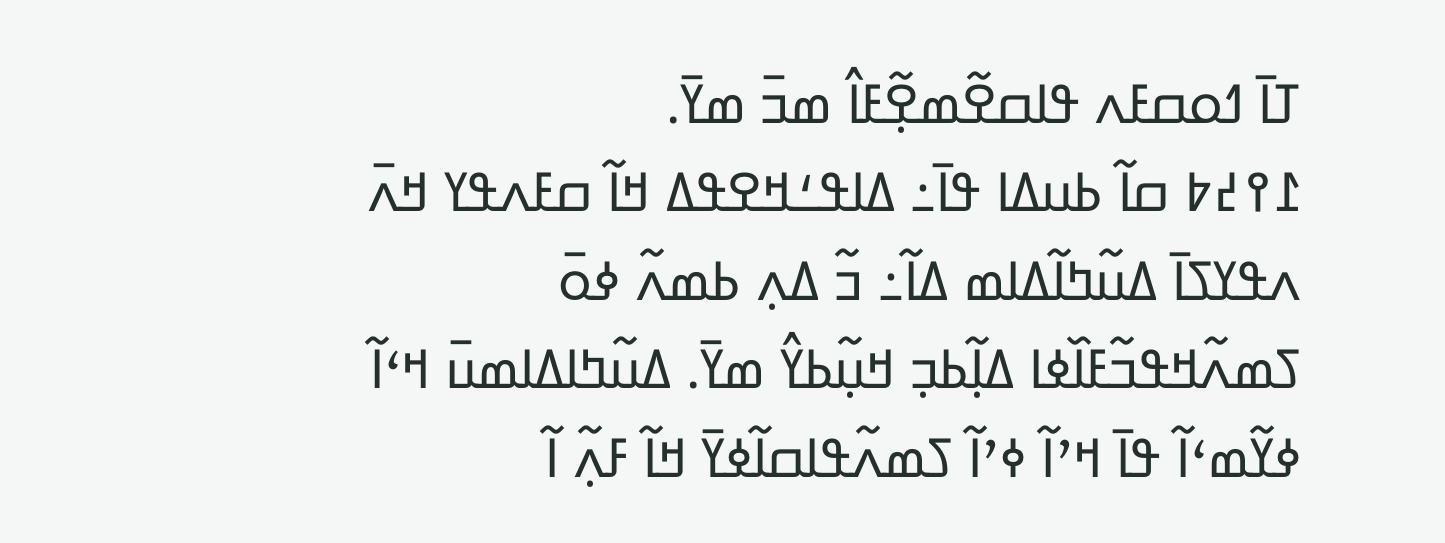ߠߊ߫ ߗߋߛߓߍ ߟߊߛߐ߬ߘߐ߲߬ߓߊ߮ ߘߏ߫ ߘߌ߫.
߁߉߄߈ ߛߊ߬ ߕߎߡߊ ߟߊ߫߸ ߡߊߟߑߞߐߟߡ ߞߊ߬ ߛߓߍߟߌ ߞߍ߫ ߍߟߌߖߊ߫ ߡߎ߬ߤߊ߬ߡߊߘ ߡߊ߬߸ ߏ߬ ߡߍ߲ ߕߘߍ߬ ߦߋ߫ ߖߘߍ߬ߞߟߏ߬ߓߊ߰ߦߊ ߡߊ߲߬ߕߏ߲ ߞߎ߲߬ߕߌ߮ ߘߌ߫. ߡߎ߬ߤߊߡߊߘߎ߫ ߞߵߊ߬ ߦߌ߬ߘߵߊ߬ ߟߊ߫ ߞߴߊ߬ ߦߴߊ߬ ߖߘߍ߬ߟߊߛߊ߬ߦߌ߫ ߞߊ߬ ߓߍ߲߬ ߊ߬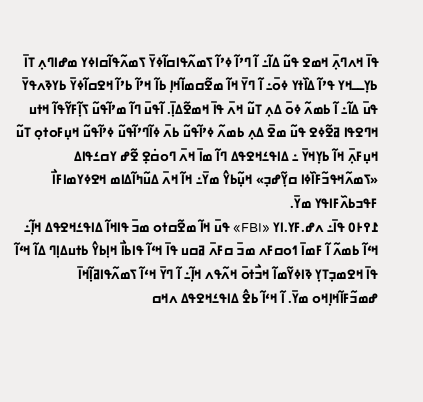ߟߊ߫ ߞߍߣߍ߲߫ ߞߘߐ ߟߎ߬ ߡߊ߬߸ ߊ߬ ߣߴߊ߬ ߦߴߊ߬ ߖߘߍ߬ߟߊߛߊ߬ߦߌ߫ ߖߘߍ߬ߟߊ߬ߛߊߦߌ ߘߝߊߣߍ߲ ߠߊ߫ ߕߌ߲ߺߺߞߌ ߟߴߊ߬ ߡߊ߰ߙߌ ߦߋ߫߸ ߊ߬ ߣߌ߫ ߞߊ߬ ߘߐ߬ߛߘߊ߬ߞߊ߲ ߕߊ߬ ߞߴߊ߬ ߕߴߊ߬ ߞߐߛߊ߬ߦߌ߫ ߕߌߢߍߟߌ߫ ߟߎ߫ ߡߊ߬߸ ߊ߬ ߕߘߍ߬ ߦߋ߫ ߡߍ߲ ߠߎ߬ ߞߍ߫ ߟߊ߫ ߞߘߐ߬ߡߊ߲߫. ߊ߬ߟߎ߫ ߣߊ߬ ߘߴߊ߬ߟߎ߬ ߖߊ߲߬ߓߌ߬ߟߊ߬ ߞߙߎ ߞߣߐߟߊ ߥߐ߬ߦߐ ߟߎ߬ ߘߐ߫ ߡߍ߲ ߕߘߍ߬ ߦߴߊ߬ߟߎ߬ ߕߍ߫ ߦߊ߬ߣߴߊ߬ߟߎ߬ ߦߴߊ߬ߟߎ߬ ߞߎ߲ߓߋߙߋ߲ ߠߎ߬ ߞߎ߲ߓߍ߲߫ ߞߊ߬ ߕߌ߲ߞߌ߫ ߸ ߡߊߟߑߞߐߟߡ ߣߊ߬ ߘߊ߫ ߞߍ߫ ߣߋߛ߭ߐ߲ ߐ߬ߝ ߌߛߑߟߊߡ «ߖߘߍ߬ߞߟߏ߬ߓߊ߰ߦߊ ߛߌ߲߬ߝߏ߲» ߞߎ߲߬ߕߌ߮ ߘߌ߫߸ ߞߊ߬ ߞߍ߫ ߡߎ߬ߤߊ߬ߡߊߘ ߞߐߦߌߘߊߓߊ߯ ߓߟߏߕߍ߰ߓߊߟߌ ߘߌ߫.
߁߉߅߀ ߟߊ߫߸ ߍߝ.ߓߌ.ߊߌ «FBI» ߟߎ߫ ߞߊ߬ ߘߐ߬ߛߙߋ ߘߏ߫ ߟߊߞߊ߬ ߡߊߟߑߞߐߟߡ ߞߊ߲߬߸ ߞߵߊ߬ ߕߘߍ߬ ߊ߬ ߓߘߊ߫ ߗߋߛߓߍ ߘߏ߫ ߛߓߍ߫ ߥߛߎ ߟߊ߫ ߞߵߊ߬ ߟߊߕߊ߯ ߞߊ߲ߕߌ߮ ߕߙߎߡߊ߲ߣ ߡߊ߬ ߞߵߊ߬ ߟߊ߫ ߞߐߘߏ߲ߠߌ߲ ߢߊߦߌ߬ߘߊ߬ ߞߏ߯ߙߋ߫ ߞߍ߬ߟߍ ߞߊ߲߬߸ ߊ߬ ߣߌ߫ ߞߵߊ߬ ߖߘߍ߬ߟߊߥߊ߲߬ߞߊ߫ ߝߘߏ߬ߓߊ߬ߞߊ߲ߞߋ ߘߌ߫. ߊ߬ ߞߵߊ߬ ߕߐ߮ ߡߊߟߑߞߐߟߡ ߍߞߛ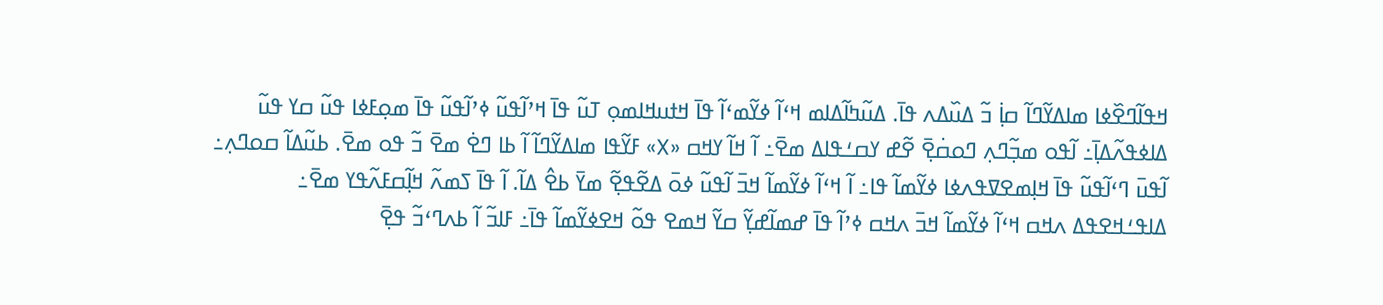ߞߟߊ߬ߣߐ߰ߦߊ ߘߊߡߌ߬ߣߊ߬ ߛߊ߲߭ ߏ߬ ߡߎ߰ߡߍ ߟߊ߫. ߡߎ߬ߤߊ߬ߡߊߘ ߞߵߊ߬ ߦߌ߬ߘߵߊ߬ ߟߊ߫ ߞߙߎߞߊߘߋ߲ ߠߎ߬ ߟߊ߫ ߞߴߊ߬ߟߎ߬ ߦߴߊ߬ߟߎ߬ ߟߊ߫ ߘߋ߲ߓߦߊ ߟߎ߬ ߛߌ ߟߎ߬ ߡߊߦߟߍ߬ߡߊ߲߫߸ ߊ߬ߟߋ ߘߏ߲߬ߣߍ߲ ߣߋߛ߭ߐ߲߫ ߐ߬ߝ ߌߛߑߟߊߡ ߘߐ߫߸ ߊ߬ ߞߊ߬ ߌߞߛ «X» ߓߌ߬ߟߊ ߘߊߡߌ߬ߣߊ߬ ߊ߬ ߕߊ ߣߐ߭ ߘߐ߫ ߏ߬ ߟߋ ߘߐ߫. ߕߎ߬ߡߊ߬ ߛߋߣߍ߲߸ ߊ߬ߟߎ߫ ߣߵߊ߬ߟߎ߬ ߟߊ߫ ߞߊ߲ߘߐߜߟߍߦߊ ߦߌ߬ߘߊ߬ ߟߊ߸ ߊ߬ ߞߵߊ߬ ߦߌ߬ߘߊ߬ ߞߏ߫ ߊ߬ߟߎ߬ ߦߋ߫ ߡߐ߬ߟߐ߲߬ ߘߌ߫ ߕߐ߮ ߡߊ߬. ߊ߬ ߟߊ߫ ߖߘߍ߬ ߞߊ߲߬ߛߓߍ߬ߟߌ ߘߐ߫߸ ߡߊߟߑߞߐߟߡ ߍߞߛ ߞߵߊ߬ ߦߌ߬ߘߊ߬ ߞߏ߫ ߍߞߛ ߦߴߊ߬ ߟߊ߫ ߝߘߊ߬ߝߌ߲߬ ߛߌ߬ ߞߘߐ ߟߋ߬ ߞߐߦߌ߬ߘߊ߬ ߟߊ߫߸ ߓߊߏ߬ ߊ߬ ߕߍߣߵߏ߬ ߟߐ߲߫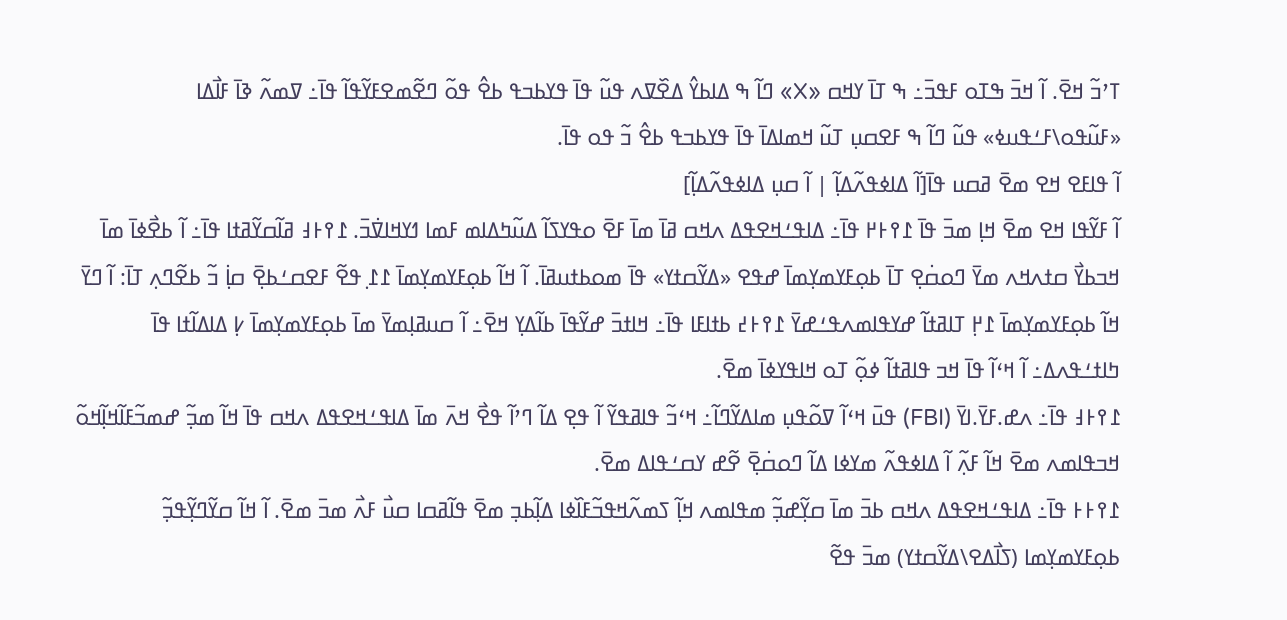ߠߴߏ߬ ߞߐ߫. ߊ߬ ߞߏ߫ ߒߠߋ ߓߟߏ߫߸ ߒ ߠߊ߫ ߌߞߛ «X» ߣߊ߬ ߒ ߡߊߕߌ߮ ߡߐ߰ߜߍ ߟߎ߬ ߟߊ߫ ߟߌߕߏߟ ߕߐ߮ ߟߋ߬ ߣߐ߬ߘߐߓߌ߬ߟߊ߬ ߟߊ߫߸ ߜߘߍ߬ ߢߊ߫ ߓߊ߯ߡߊ «ߓߎ߬ߟߋ\ߓߑߟߎߦ» ߟߎ߬ ߣߊ߬ ߒ ߓߐߛߎ߲ ߠߎ߬ ߞߘߊߡߊ߫ ߟߊ߫ ߟߌߕߏߟ ߕߐ߮ ߏ߬ ߟߋ ߟߊ߫.
ߊ߬ ߟߊߓߐ ߞߐ ߘߐ߫ ߥߛߎ ߟߊ߫[ߊ߬ ߡߊߦߟߍ߬ߡߊ߲߬ | ߊ߬ ߛߎ߲ ߡߊߦߟߍ߬ߡߊ߲߬]
ߊ߬ ߓߌ߬ߟߊ ߞߐ ߘߐ߫ ߞߊ߲ ߘߏ߫ ߟߊ߫ ߁߉߅߂ ߟߊ߫߸ ߡߊߟߑߞߐߟߡ ߍߞߛ ߥߊ߫ ߘߊ߫ ߓߐ߫ ߋߟߌߖߊ߬ ߡߎ߬ߤߡߊߘ ߓߘߊ ߗߌߞߊߜ߭ߏ߫. ߁߉߅߃ ߥߊ߬ߛߌ߬ߥߙߊ ߟߊ߫߸ ߊ߬ ߕߐ߯ߦߊ߫ ߘߊ߫ ߞߏߕߌ߯ ߛߙߍߞߍ ߘߌ߫ ߣߋߛ߭ߐ߲ ߠߊ߫ ߕߋ߲ߓߌߘߌ߲ߘߊ߫ ߝߟߐ «ߡߌ߬ߛߙߌ» ߟߊ߫ ߘߋߕߙߎߥߊ߫. ߊ߬ ߞߊ߬ ߕߋ߲ߓߌߘߌ߲ߘߊ߫ ߁߁߲ ߟߐ߬ ߓߐߛߑߕߐ߲߫ ߛߊ߲߭ ߏ߬ ߕߐ߬ߣߍ߲ ߠߊ߫: ߊ߬ ߣߌ߫ ߞߊ߬ ߕߋ߲ߓߌߘߌ߲ߘߊ߫ ߁߂߲ ߠߊߥߙߊ߬ ߝߌߟߊߘߍߟߑߝߌ߫ ߁߉߅߄ ߕߙߊߓߊ ߟߊ߫߸ ߞߊߙߏ߫ ߝߌ߬ߟߊ߫ ߕߊ߬ߡߌ߲ ߞߐ߫߸ ߊ߬ ߛߎߥߊ߲ߘߌ߫ ߘߊ߫ ߕߋ߲ߓߌߘߌ߲ߘߊ߫ ߇߲ ߡߊߡߊ߬ߙߊ ߟߊ߫ ߤߊߙߑߟߍߡ߸ ߊ߬ ߞߵߊ߬ ߟߊ߫ ߞߏ ߟߊߥߙߊ߬ ߦߋ߲߬ ߠߋ ߞߊߟߌߦߊ߫ ߘߐ߫.
߁߉߅߃ ߟߊ߫߸ ߍߝ.ߓߌ߫.ߊߌ߫ (FBI) ߟߎ߫ ߞߵߊ߬ ߜߋ߬ߟߎ߲ ߘߊߡߌ߬ߣߊ߬߸ ߞߵߏ߬ ߟߊߥߟߌ߬ ߊ߬ ߟߐ߲ ߡߊ߬ ߣߴߊ߬ ߟߐ߯ ߞߍ߫ ߘߊ߫ ߡߊߟߑߞߐߟߡ ߍߞߛ ߟߊ߫ ߞߊ߬ ߘߏ߲߬ ߝߘߏ߬ߓߊ߬ߞߊ߲߬ߞߋ߬ ߞߏߟߊߘߍ ߘߐ߫ ߞߊ߬ ߓߍ߲߬ ߊ߬ ߡߊߦߟߍ߬ ߘߌߦߊ ߡߊ߬ ߣߋߛ߭ߐ߲߫ ߐ߬ߝ ߌߛߑߟߊߡ ߘߐ߫.
߁߉߅߅ ߟߊ߫߸ ߡߊߟߑߞߐߟߡ ߍߞߛ ߕߏ߫ ߘߊ߫ ߛߌ߲߬ߝߏ߲߬ ߘߟߊߘߍ ߞߊ߲߬ ߖߘߍ߬ߞߟߏ߬ߓߊ߰ߦߊ ߡߊ߲߬ߕߏ߲ ߘߐ߫ ߟߊ߬ߥߛߊ ߛߎ߯ ߓߍ߯ ߘߏ߫ ߘߐ߫. ߊ߬ ߞߊ߬ ߛߌ߬ߣߌ߲߬ߟߏ߲߬ ߕߋ߲ߓߌߘߌ߲ߘߊ (ߖߊ߯ߡߐ\ߡߌ߬ߛߙߌ) ߘߏ߫ ߟߐ߬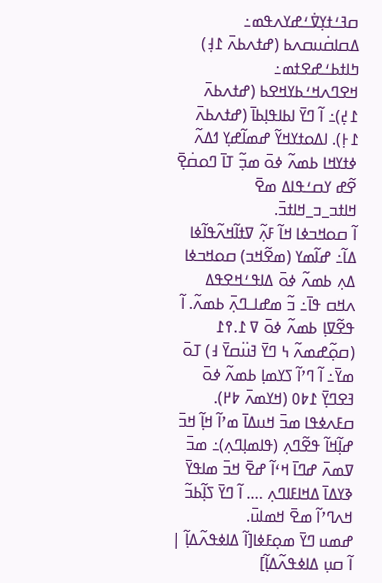ߛߔߑߙߌ߲ߜ߭ߑߝߌߍߟߘ߸ ߡߛߊߛ߭ߎߛߍߕ (ߝߙߍߕߍ߫ ߁߃߲) ߤߊߙߕߑߝߐߙߘ߸ ߞߐߣߍߞߑߕߌߞߐߕ (ߝߙߍߕߍ߫ ߁߄߲)߸ ߊ߬ ߣߌ߫ ߊߕߊߟߊ߲ߕߊ߫ (ߝߙߍߕߍ߫ ߁߅߲). ߊߡߋߙߌߞߌ߬ ߝߘߊ߬ߝߌ߲ ߗߡߍ߬ ߦߙߌߞߊ ߕߘߍ߬ ߦߋ߫ ߘߏ߲߬ ߠߊ߫ ߣߋߛ߭ߐ߲߫ ߐ߬ߝ ߌߛߑߟߊߡ ߘߐ߫ ߞߊߙߏ_ߏ_ߞߊߙߏ߫.
ߊ߬ ߛߋߞߏߦߊ ߞߊ߬ ߓߍ߲߬ ߜߙߊ߬ߞߍ߬ߟߊ߬ߦߊ ߡߊ߬߸ ߝߊ߬ߘߌ (ߘߐ߬ߞߏ) ߛߋߞߏߦߊ ߡߍ߲ ߕߘߍ߬ ߦߋ߫ ߡߊߟߑߞߐߟߡ ߍߞߛ ߟߊ߫߸ ߏ߬ ߘߝߊߺߣߍ߲߫ ߕߘߍ߬. ߊ߬ ߟߐ߬ߜߊ߲ ߕߘߍ߬ ߦߋ߫ ߜ ߁.߉߁ (ߛߋ߲߬ߝߘߍ߬ ߆ ߣߌ߫ ߔߎ߳ߛߌ߫ ߃) ߠߋ߫ ߘߌ߫߸ ߊ߬ ߣߴߊ߬ ߖߌߘߊ߲ ߕߘߍ߬ ߦߋ߫ ߔߐߣߌ߲߫ ߁߈߀ (ߞߌߘߍ߫ ߈߂). ߛߓߍߦߟߊ ߘߏ߫ ߞߎߡߊ߫ ߘߴߊ߬ ߞߊ߲߬ ߞߏ߫ ߝߊ߲߬ߞߊ߬ ߟߐ߬ߣߍ߲ (ߟߊߘߊ߲ߣߍ߲)߸ ߘߏ߫ ߜߘߍ߫ ߝߣߊ߫ ߞߵߊ߬ ߝߐ߫ ߞߏ߫ ߘߊߟߌ߫ ߢߌߡߊ߫ ߡߞߊߓߊߣߍ߲ …. ߊ߬ ߣߌ߫ ߖߊ߲߬ߕߏ߬ ߞߍߣߴߊ߬ ߘߐ߫ ߞߘߊߎ߫.
ߝߘߎ ߣߌ߫ ߘߋ߲ߓߦߊ[ߊ߬ ߡߊߦߟߍ߬ߡߊ߲߬ | ߊ߬ ߛߎ߲ ߡߊߦߟߍ߬ߡߊ߲߬]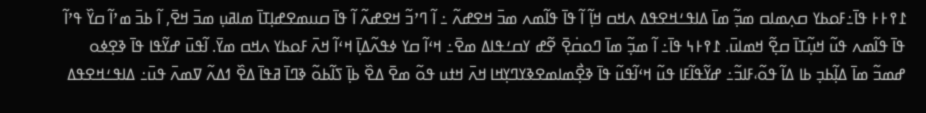߁߉߅߅ ߟߊ߫߸ߓߋߕߌ ߛߍ߲ߘߊߛ ߘߏ߲߬ ߘߊ߫ ߡߊߟߑߞߐߟߡ ߍߞߛ ߞߊ߲߬ ߊ߬ ߟߊ߫ ߟߊ߬ߘߍ ߘߏ߫ ߞߐߝߍ߬ ߸ ߊ߬ ߣߴߏ߬ ߞߐߝߍ߬ ߊ߬ ߟߊ߫ ߛߎߘߐߝߊ߲ߠߊ߫ ߘߊߥߎ߲ ߘߏ߫ ߞߐ߫, ߊ߬ ߕߏ߫ ߘߴߊ߬ ߛߌ߰ ߟߴߊ߬ ߟߊ߫ ߟߊ߬ߘߍ ߟߎ߬ ߞߎ߲߬ߠߊ߫ ߛߐ߲߬ ߞߘߊߎ߫. ߁߉߅߆ ߟߊ߫߸ ߊ߬ ߘߏ߲߬ ߘߊ߫ ߣߋߛ߭ߐ߲߫ ߐ߬ߝ ߌߛߑߟߊߡ ߘߐ߫߸ ߞߵߊ߬ ߛߌ ߦߟߍ߬ߡߊ߲߫ ߞߵߊ߬ ߞߍ߫ ߓߋߕߌ ߍߞߛ ߘߌ߫. ߊ߬ߟߎ߫ ߝߌ߬ߟߊ ߟߊ߫ ߢߐ߲ߦߋ ߝߘߏ߬ ߘߊ߫ ߡߊ߲߬ߕߏ߲ ߕߊ ߡߊ߬ ߟߋ߬،ߓߊߏ߬߸ ߝߌ߬ߟߊ߬ߓߊ ߟߎ߬ ߞߵߊ߬ߟߎ߬ ߟߊ߫ ߢߐ߲߯ߘߊߘߐߢߌߣߌ߲ߞߊ ߞߍ߫ ߞߙߎ ߟߋ߬ ߘߐ߫ ߡߐ߰ ߕߊ߲߫ ߖߊ߬ߕߋ߬ ߢߣߊ߫ ߥߟߊ߫ ߡߐ߰ ߗߡߍ߬ ߜߘߍ߫ ߟߎ߫߸ ߡߊߟߑߞߐߟߡ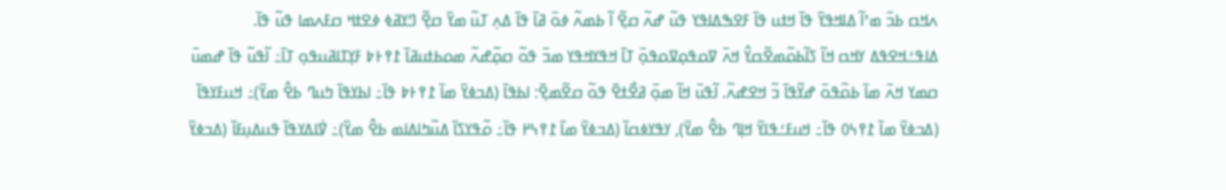ߍߞߛ ߕߏ߫ ߘߴߊ߬ ߡߊߞߟߌ߫ ߟߊ߫ ߞߙߎ ߟߊ߫ ߓߐߒߡߊߟߌ ߟߎ߬ ߝߍ߬ ߛߐ߲߬ ߊ߬ ߕߘߍ߬ ߦߋ߫ ߥߊ߫ ߟߊ߫ ߡߍ߲ ߠߎ߬ ߘߌ߫ ߛߐ߲߬ ߣߌߥߦ ߦߐߙߞ ߛߓߍߘߊ ߟߎ߬ ߟߊ߫.
ߡߊߟߑߞߐߟߡ ߌߞߛ ߞߊ߬ ߖߊ߬ߕߋ߬ߘߐ߬ߛߌ߮ ߞߍ߫ ߜߋߟߋ߲ߜߋߟߋ߲߫ ߠߊ߫ ߞߟߌߞߟߌ ߘߏ߫ ߟߋ߬ ߛߋ߲߬ߝߍ߬ ߘߋߕߙߎߥߊ߫ ߁߉߅߈ ߓߌ߲ߠߊߥߎߟߋ߲ ߠߊ߫߸ ߊ߬ߟߎ߬ ߟߊ߫ ߝߘߎ߫ ߛߘߌ ߞߍ߫ ߘߊ߫ ߕߋ߬ߟߋ߫ ߝߌ߬ߟߊ߫ ߏ߬ ߞߐߝߍ߬. ߊ߬ߟߎ߫ ߞߊ߬ ߘߋ߲߫ ߥߐ߯ߙߐ߫ ߟߋ߬ ߛߐ߬ߘߐ߲߫: ߊߕߟߊ߫ (ߡߏߦߌ߫ ߘߊ߫ ߁߉߅߈ ߟߊ߫߸ ߊߕߌߟߊ߫ ߤߎߣ ߕߐ߮ ߘߌ߫)߸ ߞߎߓߌߟߊ߫ (ߡߏߦߌ߫ ߘߊ߫ ߁߉߆߀ ߟߊ߫߸ ߞߎߓߑߟߊߌ߫ ߞߊ߲ߣ ߕߐ߮ ߘߌ߫), ߌߟߌߦߛߊ߫ (ߡߏߦߌ߫ ߘߊ߫ ߁߉߆߂ ߟߊ߫߸ ߋ߬ߟߌߖߊ߫ ߡߎ߬ߤߊߡߊߘ ߕߐ߮ ߘߌ߫)߸ ߜ߭ߊߡߌߟߊ߫ ߟߎߡߎ߲ߓߊ߫ (ߡߏߦߌ߫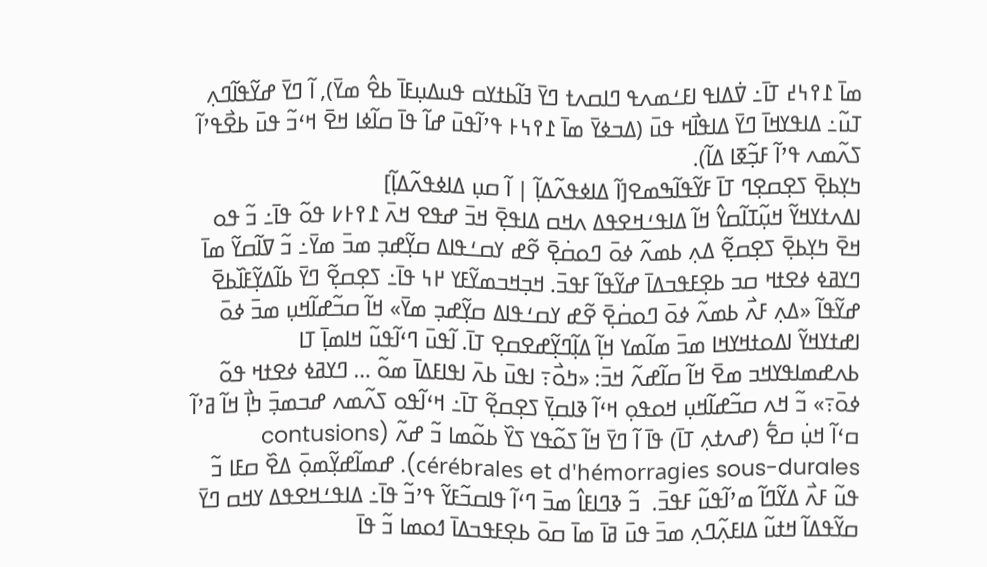ߘߊ߫ ߁߉߆߄ ߠߊ߫߸ ߜ߭ߡߊߟ ߊߓߑߘߍߟ ߣߊߛߍߙ ߣߌ߫ ߔߊ߬ߕߙߌߛ ߟߎߡߎ߲ߓߊ߫ ߕߐ߮ ߘߌ߫), ߊ߬ ߣߌ߫ ߝߌ߬ߟߊ߬ߣߍ߲ ߠߎ߬߸ ߡߊߟߌߞߊ߫ ߣߌ߫ ߡߊߟߊ߯ߞ ߟߎ߫ (ߡߏߦߌ߫ ߘߊ߫ ߁߉߆߅ ߟߴߊ߬ߟߎ߫ ߝߊ߬ ߟߊ߫ ߛߊ߬ߦߊ ߞߐ߫ ߞߵߏ߬ ߟߎ߫ ߕߐ߯ߟߴߊ߬ ߖߍ߬ߘߍ ߟߴߊ߬ ߓߏ߲߬ߧߊ ߡߊ߬).
ߤߌ߲ߕߐ߲߫ ߖߐ߲ߛߐ߲ߣ ߠߊ߫ ߓߌ߬ߟߊ߬ߒߘߐ[ߊ߬ ߡߊߦߟߍ߬ߡߊ߲߬ | ߊ߬ ߛߎ߲ ߡߊߦߟߍ߬ߡߊ߲߬]
ߊߡߍߙߌߞߌ߬ ߞߎ߲߬ߠߊ߬ߛߌ߮ ߞߊ߬ ߡߊߟߑߞߐߟߡ ߍߞߛ ߡߊߟߐ߲߫ ߞߏ߫ ߝߟߐ ߞߍ߫ ߁߉߅߇ ߟߋ߬ ߟߊ߫߸ ߏ߬ ߟߋ ߞߐ߫ ߤߌ߲ߕߐ߲߫ ߖߐ߲ߛߐ߲߬ ߡߍ߲ ߕߘߍ߬ ߦߋ߫ ߣߋߛ߭ߐ߲߫ ߐ߬ߝ ߌߛߑߟߊߡ ߛߌ߲߬ߝߏ߲ ߘߏ߫ ߘߌ߫߸ ߏ߬ ߜߊ߬ߛߌ߬ ߘߊ߫ ߣߌߥߦ ߦߐߙߞ ߛߏ ߕߐ߲ߓߟߏߡߊ߫ ߝߌ߬ߟߊ߬ ߓߟߏ߫. ߞߏ߲ߞߏߘߌ߬ߓߌ ߂߆ ߟߊ߫߸ ߖߐ߲ߛߐ߲߬ ߣߌ߫ ߕߊ߬ߡߌ߲߬ߓߊ߰ߕߐ߫ ߝߌ߬ߟߊ߬ «ߡߍ߲ ߓߍ߯ ߕߘߍ߬ ߦߋ߫ ߣߋߛ߭ߐ߲߫ ߐ߬ߝ ߌߛߑߟߊߡ ߛߌ߲߬ߝߏ߲ ߘߌ߫» ߞߊ߬ ߛߏ߬ߝߊ߬ߞߎ߲ ߘߏ߫ ߦߋ߫ ߊߝߙߌߞߌ߬ ߊߡߋߙߞߌߞߊ ߘߏ߫ ߘߊ߬ߘߌ ߞߊ߲߬ ߡߊ߲߬ߣߌ߲߬ߝߐߛߐ߲ ߠߊ߫. ߊ߬ߟߎ߫ ߣߵߊ߬ߟߎ߬ ߞߊߘߊ߲߫ ߠߊ ߕߍߝߘߊߟߌߞߏ ߘߐ߫ ߞߊ߬ ߛߊ߬ߝߍ߬ ߞߏ߫: «ߤߋ߯߹ ߊߟߎ߫ ߕߍ߫ ߊߟߊߓߡߊ߫ ߘߋ߬ … ߣߌߥߦ ߦߐߙߞ ߟߋ߬ ߦߋ߫߹» ߏ߬ ߞߍ ߛߏ߬ߝߊ߬ߞߎ߲ ߞߋߟߋ߲ ߞߵߊ߬ ߢߊߛߌ߲߫ ߖߐ߲ߛߐ߲߬ ߠߊ߫߸ ߞߵߊ߬ߟߋ ߖߍ߬ߘߍ ߝߏߘߏ߲߫ ߤߊ߲߯ ߞߊ߬ ߥߴߊ߬ ߛߵߊ߬ ߞߎ߲߭ ߛߐ߱ (ߝߍߙߍ߲ ߠߊ߫) ߟߊ߫ ߊ߬ ߣߌ߫ ߞߊ߬ ߖߋ߬ߟߌ ߖߌ߰ ߕߋ߬ߘߊ ߏ߬ ߝߍ߬ (contusions cérébrales et d'hémorragies sous-durales). ߝߘߊ߬ߝߌ߲߬ߘߋ߲߫ ߡߐ߰ ߛߓߊ ߏ߬ ߟߎ߬ ߓߍ߯ ߡߌ߬ߣߊ߬ ߘߴߊ߬ߟߎ߬ ߓߟߏ߫.  ߏ߬ ߢߣߊߓߊ߮ ߘߏ߫ ߣߵߊ߬ ߟߊߛߏ߬ߓߌ߬ ߟߴߏ߬ ߟߊ߫߸ ߡߊߟߑߞߐߟߡ ߌߞߛ ߣߌ߫ ߛߌ߬ߟߡߊ߬ ߞߙߎ߬ ߡߊߓߍ߲߬ߣߍ߲ ߘߏ߫ ߟߎ߫ ߥߊ߫ ߘߊ߫ ߛߋ߫ ߕߐ߲ߓߟߏߡߊ߫ ߗߋߘߊ ߏ߬ ߟߊ߫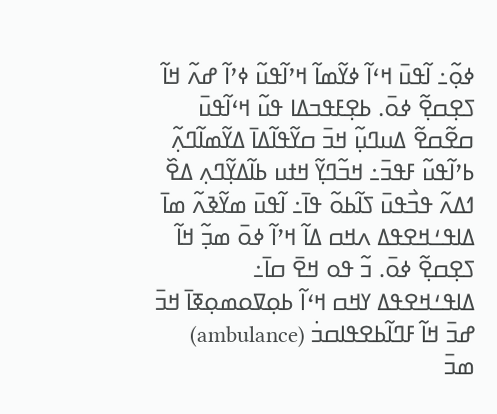ߦߋ߲߬߸ ߊ߬ߟߎ߫ ߞߵߊ߬ ߦߌ߬ߘߊ߬ ߞߴߊ߬ߟߎ߬ ߦߴߊ߬ ߝߍ߬ ߞߊ߬ ߖߐ߲ߛߐ߲߬ ߦߋ߫. ߕߐ߲ߓߟߏߡߊ ߟߎ߬ ߞߵߊ߬ߟߎ߫ ߛߐ߬ߛߐ߬ ߡߎߣߎ߲߬ ߞߏ߫ ߛߌ߬ߟߊ߬ߡߊ߫ ߡߌ߬ߘߊ߬ߣߍ߲߬ ߕߴߊ߬ߟߎ߬ ߓߟߏ߫߸ ߞߏ߬ߣߌ߲߬ ߞߙߎ ߕߊ߬ߡߌ߲߬ߣߍ߲ ߡߐ߰ ߗߡߍ߬ ߟߏ߯ߟߎ߫ ߖߊ߬ߕߋ߬ ߟߊ߫߸ ߊ߬ߟߎ߫ ߘߌ߬ߢߍ߬ ߘߊ߫ ߡߊߟߑߞߐߟߡ ߍߞߛ ߡߊ߬ ߞߴߊ߬ ߦߋ߫ ߘߏ߲߬ ߞߊ߬ ߖߐ߲ߛߐ߲߬ ߦߋ߫. ߏ߬ ߟߋ ߞߐ߫ ߛߊ߫߸ ߡߊߟߑߞߐߟߡ ߌߞߛ ߞߵߊ߬ ߕߋ߲ߜߋߘߋ߲ߧߊ߫ ߞߏ߫ ߝߏ߫ ߞߊ߬ ߓߣߊ߬ߕߐߟߊߛߏ߭ (ambulance) ߘߏ߫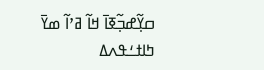ߛߌ߲߬ߝߏ߲߬ߧߊ߫ ߞߊ߬ ߥߴߊ߬ ߘߌ߫ ߤߊߙߑߟߍߡ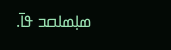ߘߊ߲ߘߊߛߏ ߟߊ߫.